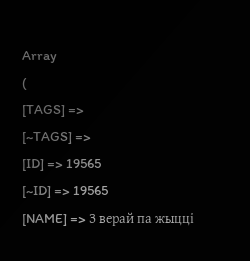Array
(
[TAGS] =>
[~TAGS] =>
[ID] => 19565
[~ID] => 19565
[NAME] => З верай па жыцці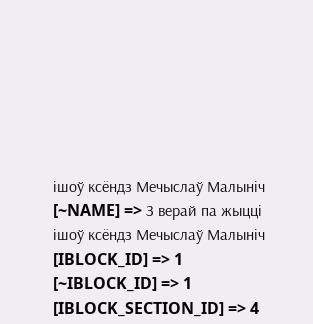ішоў ксёндз Мечыслаў Малыніч
[~NAME] => З верай па жыцці ішоў ксёндз Мечыслаў Малыніч
[IBLOCK_ID] => 1
[~IBLOCK_ID] => 1
[IBLOCK_SECTION_ID] => 4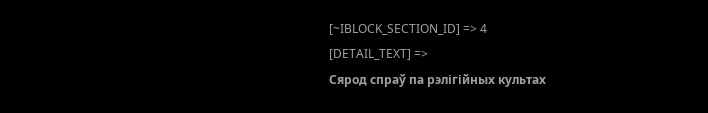[~IBLOCK_SECTION_ID] => 4
[DETAIL_TEXT] =>
Сярод спраў па рэлігійных культах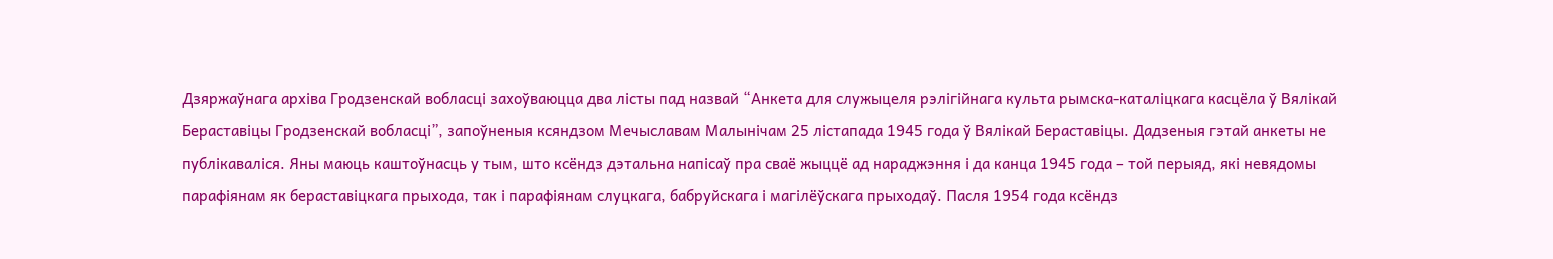Дзяржаўнага архіва Гродзенскай вобласці захоўваюцца два лісты пад назвай “Анкета для служыцеля рэлігійнага культа рымска-каталіцкага касцёла ў Вялікай Бераставіцы Гродзенскай вобласці”, запоўненыя ксяндзом Мечыславам Малынічам 25 лістапада 1945 года ў Вялікай Бераставіцы. Дадзеныя гэтай анкеты не публікаваліся. Яны маюць каштоўнасць у тым, што ксёндз дэтальна напісаў пра сваё жыццё ад нараджэння і да канца 1945 года – той перыяд, які невядомы парафіянам як бераставіцкага прыхода, так і парафіянам слуцкага, бабруйскага і магілёўскага прыходаў. Пасля 1954 года ксёндз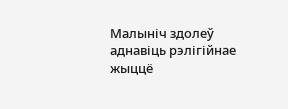Малыніч здолеў аднавіць рэлігійнае жыццё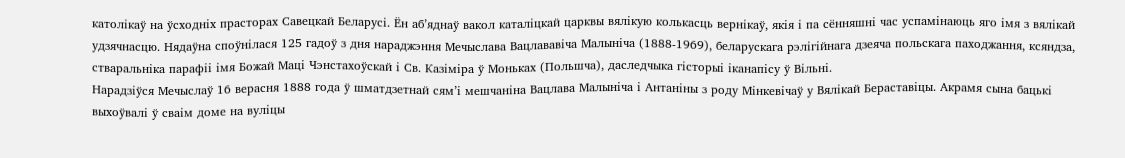католікаў на ўсходніх прасторах Савецкай Беларусі. Ён аб’яднаў вакол каталіцкай царквы вялікую колькасць вернікаў, якія і па сённяшні час успамінаюць яго імя з вялікай удзячнасцю. Нядаўна споўнілася 125 гадоў з дня нараджэння Мечыслава Вацлававіча Малыніча (1888-1969), беларускага рэлігійнага дзеяча польскага паходжання, ксяндза, стваральніка парафіі імя Божай Маці Чэнстахоўскай і Св. Казіміра ў Моньках (Польшча), даследчыка гісторыі іканапісу ў Вільні.
Нарадзіўся Мечыслаў 16 верасня 1888 года ў шматдзетнай сям’і мешчаніна Вацлава Малыніча і Антаніны з роду Мінкевічаў у Вялікай Бераставіцы. Акрамя сына бацькі выхоўвалі ў сваім доме на вуліцы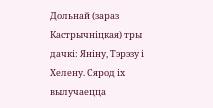Дольнай (зараз Кастрычніцкая) тры дачкі: Яніну, Тэрэзу і Хелену. Сярод іх вылучаецца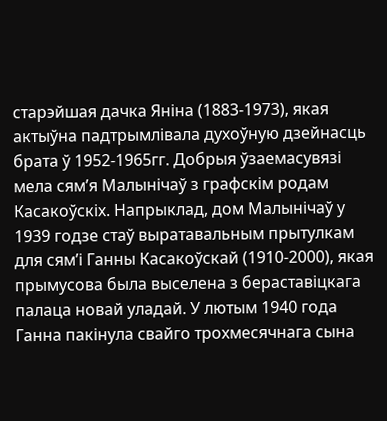старэйшая дачка Яніна (1883-1973), якая актыўна падтрымлівала духоўную дзейнасць брата ў 1952-1965гг. Добрыя ўзаемасувязі мела сям’я Малынічаў з графскім родам Касакоўскіх. Напрыклад, дом Малынічаў у 1939 годзе стаў выратавальным прытулкам для сям’і Ганны Касакоўскай (1910-2000), якая прымусова была выселена з бераставіцкага палаца новай уладай. У лютым 1940 года Ганна пакінула свайго трохмесячнага сына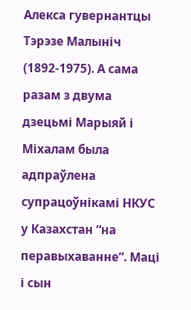Алекса гувернантцы Тэрэзе Малыніч (1892-1975). А сама разам з двума дзецьмі Марыяй і Міхалам была адпраўлена супрацоўнікамі НКУС у Казахстан “на перавыхаванне”. Маці і сын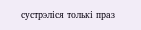сустрэліся толькі праз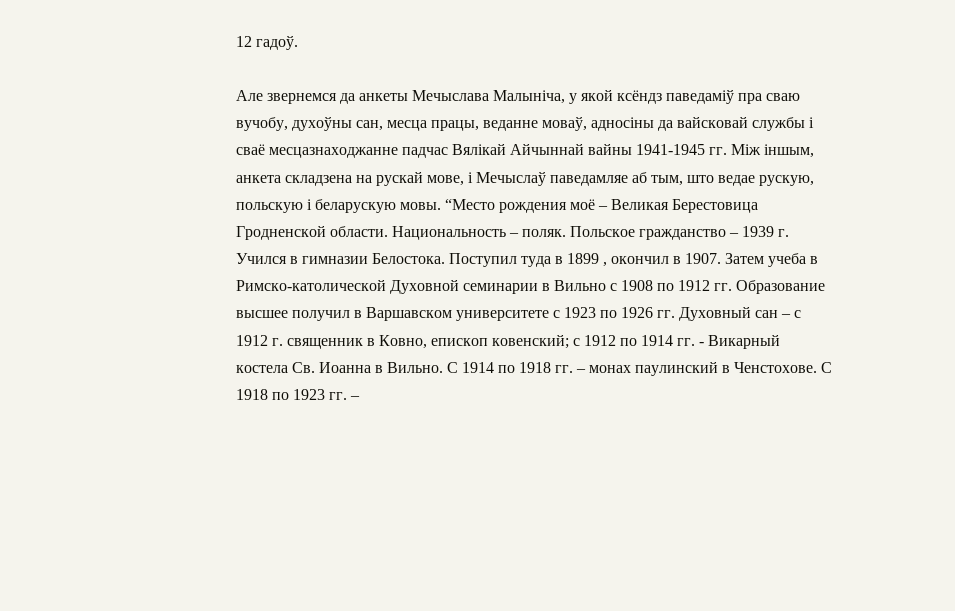12 гадоў.

Але звернемся да анкеты Мечыслава Малыніча, у якой ксёндз паведаміў пра сваю вучобу, духоўны сан, месца працы, веданне моваў, адносіны да вайсковай службы і сваё месцазнаходжанне падчас Вялікай Айчыннай вайны 1941-1945 гг. Між іншым, анкета складзена на рускай мове, і Мечыслаў паведамляе аб тым, што ведае рускую, польскую і беларускую мовы. “Место рождения моё – Великая Берестовица Гродненской области. Национальность – поляк. Польское гражданство – 1939 г. Учился в гимназии Белостока. Поступил туда в 1899 , окончил в 1907. Затем учеба в Римско-католической Духовной семинарии в Вильно с 1908 по 1912 гг. Образование высшее получил в Варшавском университете с 1923 по 1926 гг. Духовный сан – с 1912 г. священник в Ковно, епископ ковенский; с 1912 по 1914 гг. - Викарный костела Св. Иоанна в Вильно. С 1914 по 1918 гг. – монах паулинский в Ченстохове. С 1918 по 1923 гг. –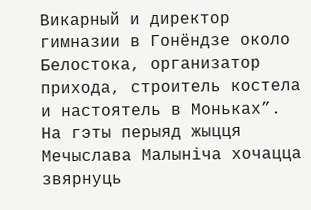Викарный и директор гимназии в Гонёндзе около Белостока, организатор прихода, строитель костела и настоятель в Моньках”. На гэты перыяд жыцця Мечыслава Малыніча хочацца звярнуць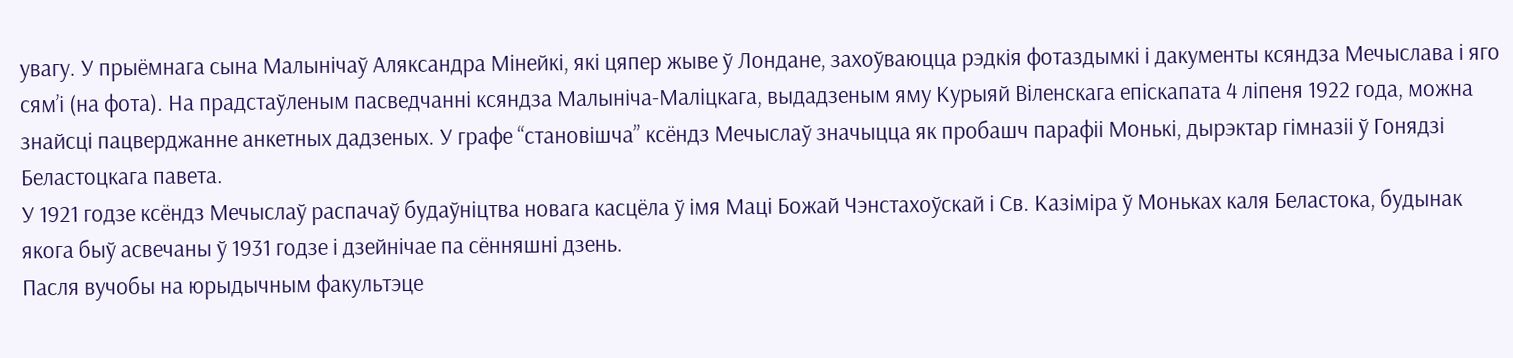увагу. У прыёмнага сына Малынічаў Аляксандра Мінейкі, які цяпер жыве ў Лондане, захоўваюцца рэдкія фотаздымкі і дакументы ксяндза Мечыслава і яго сям’і (на фота). На прадстаўленым пасведчанні ксяндза Малыніча-Маліцкага, выдадзеным яму Курыяй Віленскага епіскапата 4 ліпеня 1922 года, можна знайсці пацверджанне анкетных дадзеных. У графе “становішча” ксёндз Мечыслаў значыцца як пробашч парафіі Монькі, дырэктар гімназіі ў Гонядзі Беластоцкага павета.
У 1921 годзе ксёндз Мечыслаў распачаў будаўніцтва новага касцёла ў імя Маці Божай Чэнстахоўскай і Св. Казіміра ў Моньках каля Беластока, будынак якога быў асвечаны ў 1931 годзе і дзейнічае па сённяшні дзень.
Пасля вучобы на юрыдычным факультэце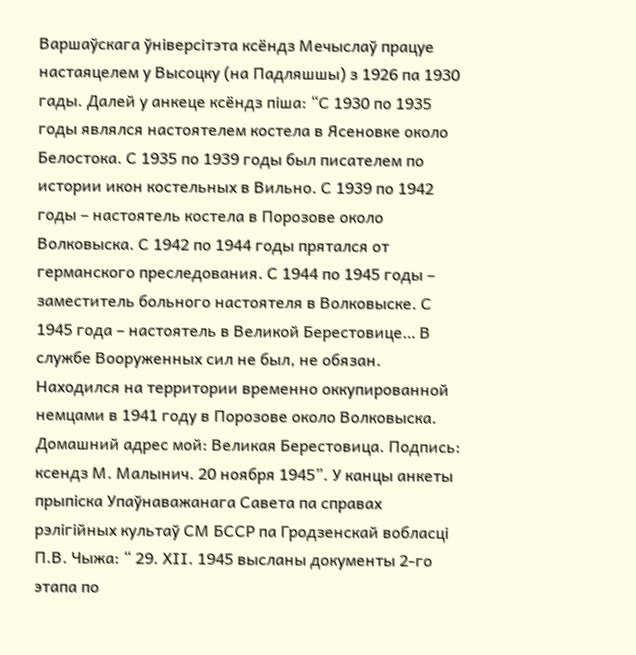Варшаўскага ўніверсітэта ксёндз Мечыслаў працуе настаяцелем у Высоцку (на Падляшшы) з 1926 па 1930 гады. Далей у анкеце ксёндз піша: “С 1930 по 1935 годы являлся настоятелем костела в Ясеновке около Белостока. С 1935 по 1939 годы был писателем по истории икон костельных в Вильно. С 1939 по 1942 годы – настоятель костела в Порозове около Волковыска. С 1942 по 1944 годы прятался от германского преследования. С 1944 по 1945 годы – заместитель больного настоятеля в Волковыске. С 1945 года – настоятель в Великой Берестовице… В службе Вооруженных сил не был, не обязан. Находился на территории временно оккупированной немцами в 1941 году в Порозове около Волковыска. Домашний адрес мой: Великая Берестовица. Подпись: ксендз М. Малынич. 20 ноября 1945”. У канцы анкеты прыпіска Упаўнаважанага Савета па справах рэлігійных культаў СМ БССР па Гродзенскай вобласці П.В. Чыжа: “ 29. ХІІ. 1945 высланы документы 2-го этапа по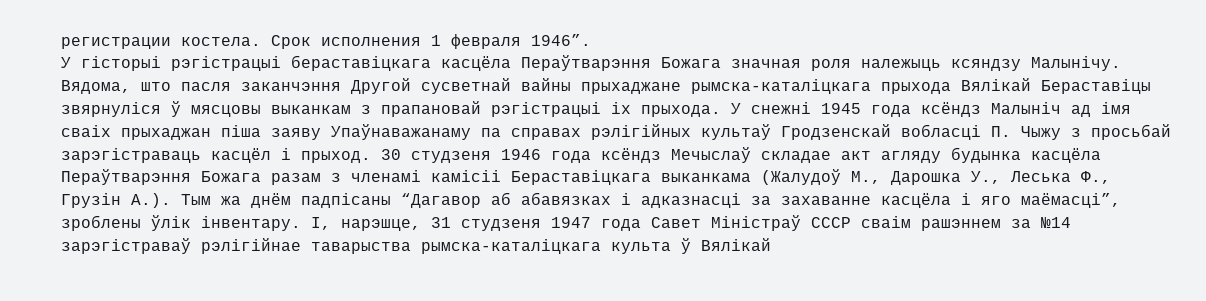регистрации костела. Срок исполнения 1 февраля 1946”.
У гісторыі рэгістрацыі бераставіцкага касцёла Пераўтварэння Божага значная роля належыць ксяндзу Малынічу. Вядома, што пасля заканчэння Другой сусветнай вайны прыхаджане рымска-каталіцкага прыхода Вялікай Бераставіцы звярнуліся ў мясцовы выканкам з прапановай рэгістрацыі іх прыхода. У снежні 1945 года ксёндз Малыніч ад імя сваіх прыхаджан піша заяву Упаўнаважанаму па справах рэлігійных культаў Гродзенскай вобласці П. Чыжу з просьбай зарэгістраваць касцёл і прыход. 30 студзеня 1946 года ксёндз Мечыслаў складае акт агляду будынка касцёла Пераўтварэння Божага разам з членамі камісіі Бераставіцкага выканкама (Жалудоў М., Дарошка У., Леська Ф., Грузін А.). Тым жа днём падпісаны “Дагавор аб абавязках і адказнасці за захаванне касцёла і яго маёмасці”, зроблены ўлік інвентару. І, нарэшце, 31 студзеня 1947 года Савет Міністраў СССР сваім рашэннем за №14 зарэгістраваў рэлігійнае таварыства рымска-каталіцкага культа ў Вялікай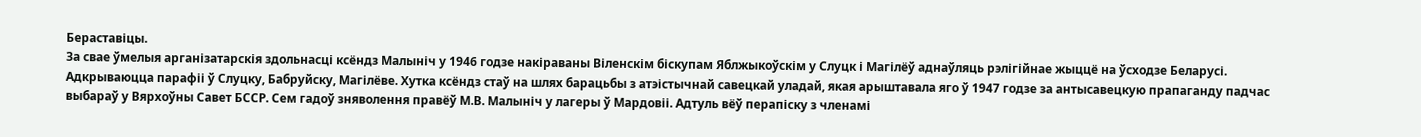Бераставіцы.
За свае ўмелыя арганізатарскія здольнасці ксёндз Малыніч у 1946 годзе накіраваны Віленскім біскупам Яблжыкоўскім у Слуцк і Магілёў аднаўляць рэлігійнае жыццё на ўсходзе Беларусі. Адкрываюцца парафіі ў Слуцку, Бабруйску, Магілёве. Хутка ксёндз стаў на шлях барацьбы з атэістычнай савецкай уладай, якая арыштавала яго ў 1947 годзе за антысавецкую прапаганду падчас выбараў у Вярхоўны Савет БССР. Сем гадоў зняволення правёў М.В. Малыніч у лагеры ў Мардовіі. Адтуль вёў перапіску з членамі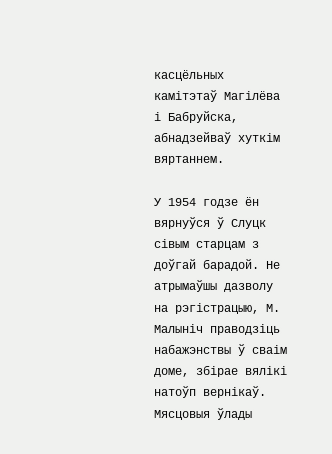касцёльных камітэтаў Магілёва і Бабруйска, абнадзейваў хуткім вяртаннем.

У 1954 годзе ён вярнуўся ў Слуцк сівым старцам з доўгай барадой. Не атрымаўшы дазволу на рэгістрацыю, М. Малыніч праводзіць набажэнствы ў сваім доме, збірае вялікі натоўп вернікаў. Мясцовыя ўлады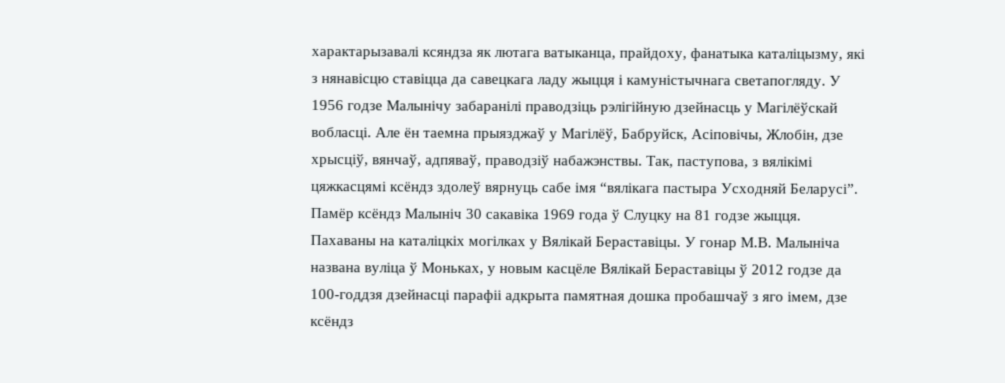характарызавалі ксяндза як лютага ватыканца, прайдоху, фанатыка каталіцызму, які з нянавісцю ставіцца да савецкага ладу жыцця і камуністычнага светапогляду. У 1956 годзе Малынічу забаранілі праводзіць рэлігійную дзейнасць у Магілёўскай вобласці. Але ён таемна прыязджаў у Магілёў, Бабруйск, Асіповічы, Жлобін, дзе хрысціў, вянчаў, адпяваў, праводзіў набажэнствы. Так, паступова, з вялікімі цяжкасцямі ксёндз здолеў вярнуць сабе імя “вялікага пастыра Усходняй Беларусі”.
Памёр ксёндз Малыніч 30 сакавіка 1969 года ў Слуцку на 81 годзе жыцця. Пахаваны на каталіцкіх могілках у Вялікай Бераставіцы. У гонар М.В. Малыніча названа вуліца ў Моньках, у новым касцёле Вялікай Бераставіцы ў 2012 годзе да 100-годдзя дзейнасці парафіі адкрыта памятная дошка пробашчаў з яго імем, дзе ксёндз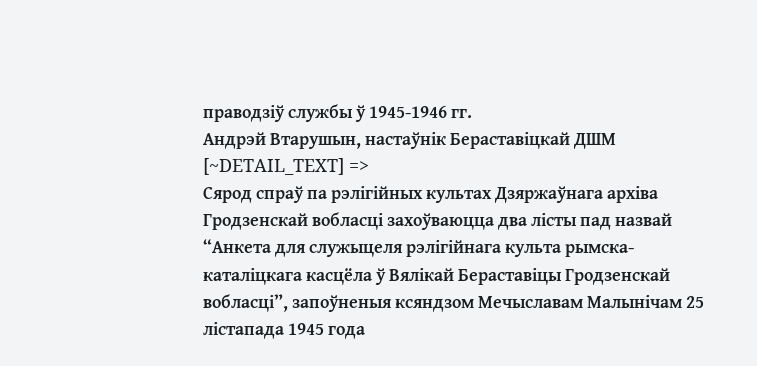праводзіў службы ў 1945-1946 гг.
Андрэй Втарушын, настаўнік Бераставіцкай ДШМ
[~DETAIL_TEXT] =>
Сярод спраў па рэлігійных культах Дзяржаўнага архіва Гродзенскай вобласці захоўваюцца два лісты пад назвай “Анкета для служыцеля рэлігійнага культа рымска-каталіцкага касцёла ў Вялікай Бераставіцы Гродзенскай вобласці”, запоўненыя ксяндзом Мечыславам Малынічам 25 лістапада 1945 года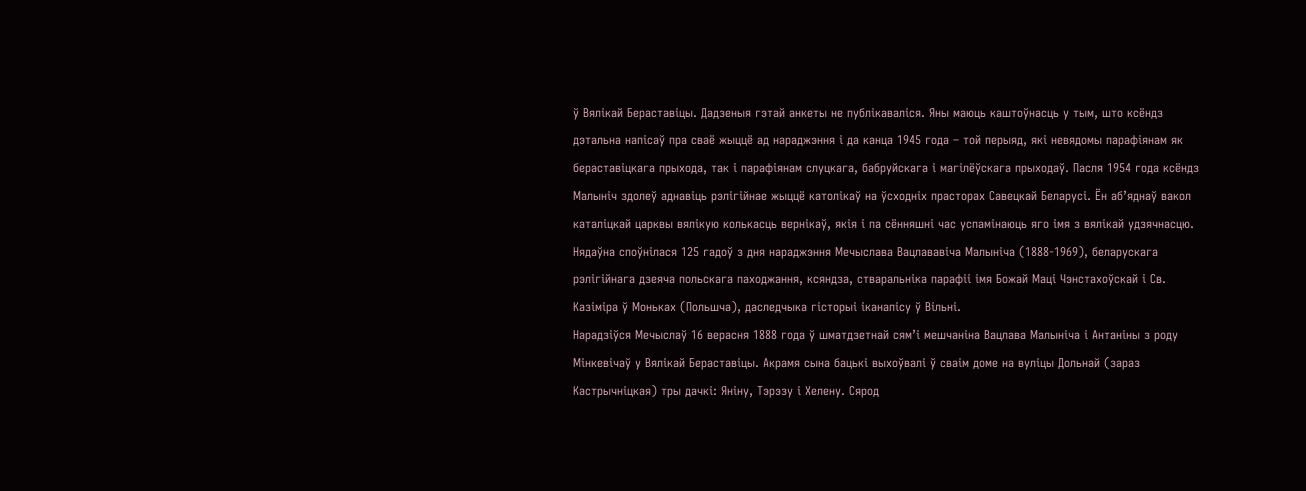ў Вялікай Бераставіцы. Дадзеныя гэтай анкеты не публікаваліся. Яны маюць каштоўнасць у тым, што ксёндз дэтальна напісаў пра сваё жыццё ад нараджэння і да канца 1945 года – той перыяд, які невядомы парафіянам як бераставіцкага прыхода, так і парафіянам слуцкага, бабруйскага і магілёўскага прыходаў. Пасля 1954 года ксёндз Малыніч здолеў аднавіць рэлігійнае жыццё католікаў на ўсходніх прасторах Савецкай Беларусі. Ён аб’яднаў вакол каталіцкай царквы вялікую колькасць вернікаў, якія і па сённяшні час успамінаюць яго імя з вялікай удзячнасцю. Нядаўна споўнілася 125 гадоў з дня нараджэння Мечыслава Вацлававіча Малыніча (1888-1969), беларускага рэлігійнага дзеяча польскага паходжання, ксяндза, стваральніка парафіі імя Божай Маці Чэнстахоўскай і Св. Казіміра ў Моньках (Польшча), даследчыка гісторыі іканапісу ў Вільні.
Нарадзіўся Мечыслаў 16 верасня 1888 года ў шматдзетнай сям’і мешчаніна Вацлава Малыніча і Антаніны з роду Мінкевічаў у Вялікай Бераставіцы. Акрамя сына бацькі выхоўвалі ў сваім доме на вуліцы Дольнай (зараз Кастрычніцкая) тры дачкі: Яніну, Тэрэзу і Хелену. Сярод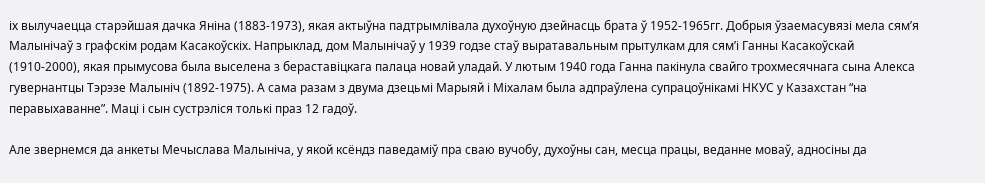іх вылучаецца старэйшая дачка Яніна (1883-1973), якая актыўна падтрымлівала духоўную дзейнасць брата ў 1952-1965гг. Добрыя ўзаемасувязі мела сям’я Малынічаў з графскім родам Касакоўскіх. Напрыклад, дом Малынічаў у 1939 годзе стаў выратавальным прытулкам для сям’і Ганны Касакоўскай (1910-2000), якая прымусова была выселена з бераставіцкага палаца новай уладай. У лютым 1940 года Ганна пакінула свайго трохмесячнага сына Алекса гувернантцы Тэрэзе Малыніч (1892-1975). А сама разам з двума дзецьмі Марыяй і Міхалам была адпраўлена супрацоўнікамі НКУС у Казахстан “на перавыхаванне”. Маці і сын сустрэліся толькі праз 12 гадоў.

Але звернемся да анкеты Мечыслава Малыніча, у якой ксёндз паведаміў пра сваю вучобу, духоўны сан, месца працы, веданне моваў, адносіны да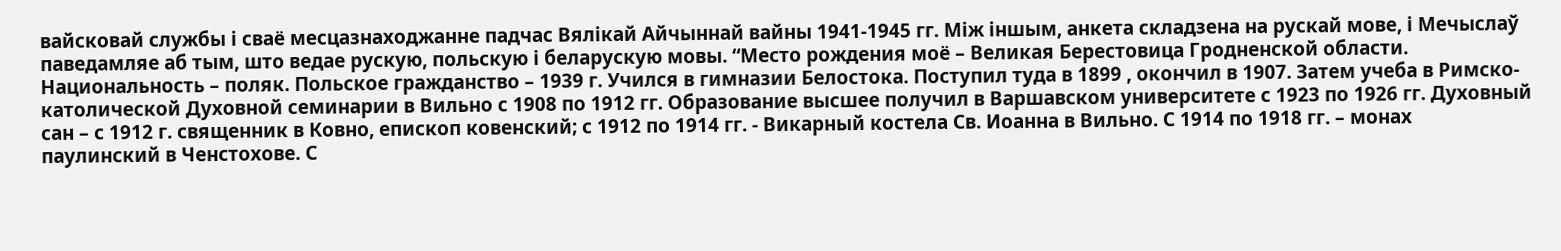вайсковай службы і сваё месцазнаходжанне падчас Вялікай Айчыннай вайны 1941-1945 гг. Між іншым, анкета складзена на рускай мове, і Мечыслаў паведамляе аб тым, што ведае рускую, польскую і беларускую мовы. “Место рождения моё – Великая Берестовица Гродненской области. Национальность – поляк. Польское гражданство – 1939 г. Учился в гимназии Белостока. Поступил туда в 1899 , окончил в 1907. Затем учеба в Римско-католической Духовной семинарии в Вильно с 1908 по 1912 гг. Образование высшее получил в Варшавском университете с 1923 по 1926 гг. Духовный сан – с 1912 г. священник в Ковно, епископ ковенский; с 1912 по 1914 гг. - Викарный костела Св. Иоанна в Вильно. С 1914 по 1918 гг. – монах паулинский в Ченстохове. С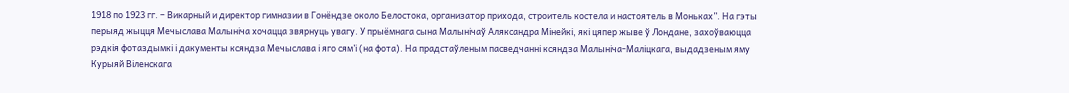1918 по 1923 гг. – Викарный и директор гимназии в Гонёндзе около Белостока, организатор прихода, строитель костела и настоятель в Моньках”. На гэты перыяд жыцця Мечыслава Малыніча хочацца звярнуць увагу. У прыёмнага сына Малынічаў Аляксандра Мінейкі, які цяпер жыве ў Лондане, захоўваюцца рэдкія фотаздымкі і дакументы ксяндза Мечыслава і яго сям’і (на фота). На прадстаўленым пасведчанні ксяндза Малыніча-Маліцкага, выдадзеным яму Курыяй Віленскага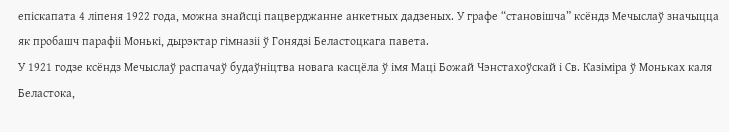епіскапата 4 ліпеня 1922 года, можна знайсці пацверджанне анкетных дадзеных. У графе “становішча” ксёндз Мечыслаў значыцца як пробашч парафіі Монькі, дырэктар гімназіі ў Гонядзі Беластоцкага павета.
У 1921 годзе ксёндз Мечыслаў распачаў будаўніцтва новага касцёла ў імя Маці Божай Чэнстахоўскай і Св. Казіміра ў Моньках каля Беластока,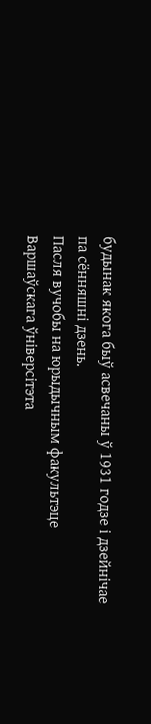будынак якога быў асвечаны ў 1931 годзе і дзейнічае па сённяшні дзень.
Пасля вучобы на юрыдычным факультэце Варшаўскага ўніверсітэта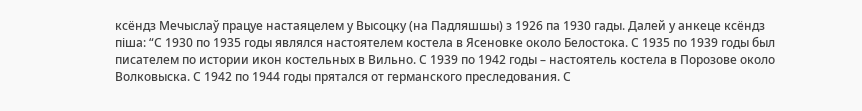ксёндз Мечыслаў працуе настаяцелем у Высоцку (на Падляшшы) з 1926 па 1930 гады. Далей у анкеце ксёндз піша: “С 1930 по 1935 годы являлся настоятелем костела в Ясеновке около Белостока. С 1935 по 1939 годы был писателем по истории икон костельных в Вильно. С 1939 по 1942 годы – настоятель костела в Порозове около Волковыска. С 1942 по 1944 годы прятался от германского преследования. С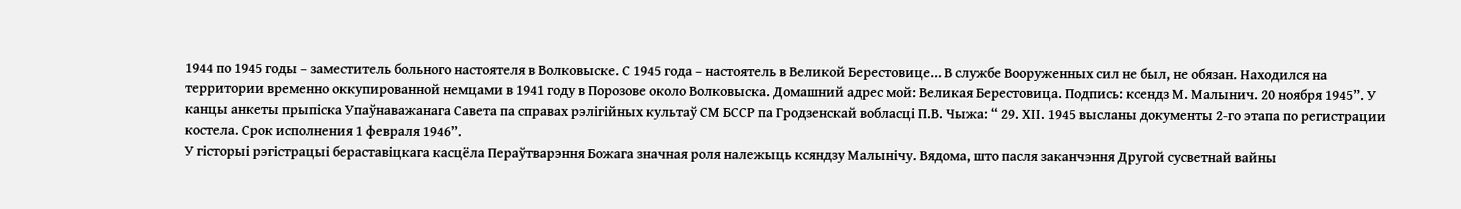1944 по 1945 годы – заместитель больного настоятеля в Волковыске. С 1945 года – настоятель в Великой Берестовице… В службе Вооруженных сил не был, не обязан. Находился на территории временно оккупированной немцами в 1941 году в Порозове около Волковыска. Домашний адрес мой: Великая Берестовица. Подпись: ксендз М. Малынич. 20 ноября 1945”. У канцы анкеты прыпіска Упаўнаважанага Савета па справах рэлігійных культаў СМ БССР па Гродзенскай вобласці П.В. Чыжа: “ 29. ХІІ. 1945 высланы документы 2-го этапа по регистрации костела. Срок исполнения 1 февраля 1946”.
У гісторыі рэгістрацыі бераставіцкага касцёла Пераўтварэння Божага значная роля належыць ксяндзу Малынічу. Вядома, што пасля заканчэння Другой сусветнай вайны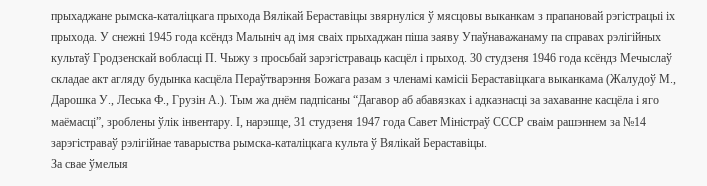прыхаджане рымска-каталіцкага прыхода Вялікай Бераставіцы звярнуліся ў мясцовы выканкам з прапановай рэгістрацыі іх прыхода. У снежні 1945 года ксёндз Малыніч ад імя сваіх прыхаджан піша заяву Упаўнаважанаму па справах рэлігійных культаў Гродзенскай вобласці П. Чыжу з просьбай зарэгістраваць касцёл і прыход. 30 студзеня 1946 года ксёндз Мечыслаў складае акт агляду будынка касцёла Пераўтварэння Божага разам з членамі камісіі Бераставіцкага выканкама (Жалудоў М., Дарошка У., Леська Ф., Грузін А.). Тым жа днём падпісаны “Дагавор аб абавязках і адказнасці за захаванне касцёла і яго маёмасці”, зроблены ўлік інвентару. І, нарэшце, 31 студзеня 1947 года Савет Міністраў СССР сваім рашэннем за №14 зарэгістраваў рэлігійнае таварыства рымска-каталіцкага культа ў Вялікай Бераставіцы.
За свае ўмелыя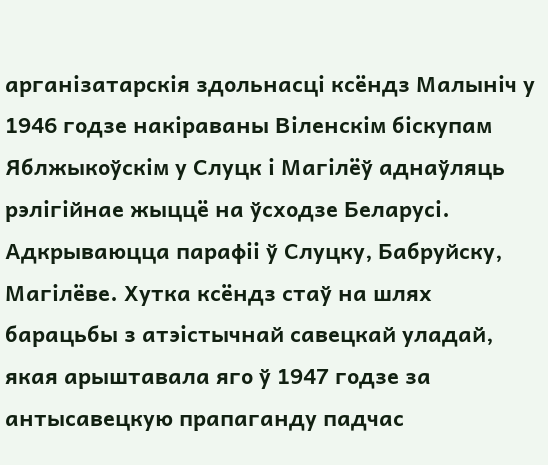арганізатарскія здольнасці ксёндз Малыніч у 1946 годзе накіраваны Віленскім біскупам Яблжыкоўскім у Слуцк і Магілёў аднаўляць рэлігійнае жыццё на ўсходзе Беларусі. Адкрываюцца парафіі ў Слуцку, Бабруйску, Магілёве. Хутка ксёндз стаў на шлях барацьбы з атэістычнай савецкай уладай, якая арыштавала яго ў 1947 годзе за антысавецкую прапаганду падчас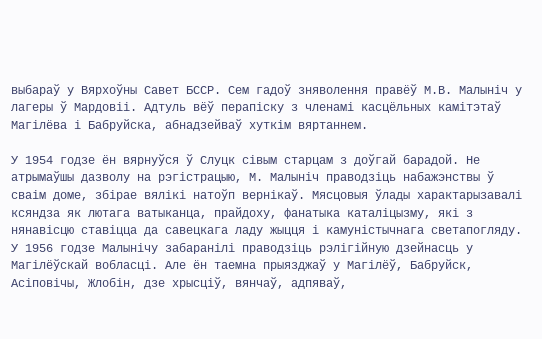выбараў у Вярхоўны Савет БССР. Сем гадоў зняволення правёў М.В. Малыніч у лагеры ў Мардовіі. Адтуль вёў перапіску з членамі касцёльных камітэтаў Магілёва і Бабруйска, абнадзейваў хуткім вяртаннем.

У 1954 годзе ён вярнуўся ў Слуцк сівым старцам з доўгай барадой. Не атрымаўшы дазволу на рэгістрацыю, М. Малыніч праводзіць набажэнствы ў сваім доме, збірае вялікі натоўп вернікаў. Мясцовыя ўлады характарызавалі ксяндза як лютага ватыканца, прайдоху, фанатыка каталіцызму, які з нянавісцю ставіцца да савецкага ладу жыцця і камуністычнага светапогляду. У 1956 годзе Малынічу забаранілі праводзіць рэлігійную дзейнасць у Магілёўскай вобласці. Але ён таемна прыязджаў у Магілёў, Бабруйск, Асіповічы, Жлобін, дзе хрысціў, вянчаў, адпяваў,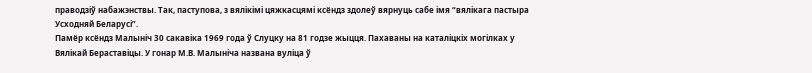праводзіў набажэнствы. Так, паступова, з вялікімі цяжкасцямі ксёндз здолеў вярнуць сабе імя “вялікага пастыра Усходняй Беларусі”.
Памёр ксёндз Малыніч 30 сакавіка 1969 года ў Слуцку на 81 годзе жыцця. Пахаваны на каталіцкіх могілках у Вялікай Бераставіцы. У гонар М.В. Малыніча названа вуліца ў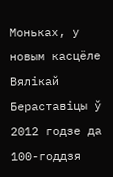Моньках, у новым касцёле Вялікай Бераставіцы ў 2012 годзе да 100-годдзя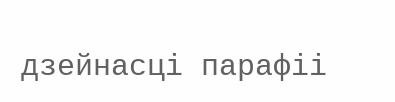дзейнасці парафіі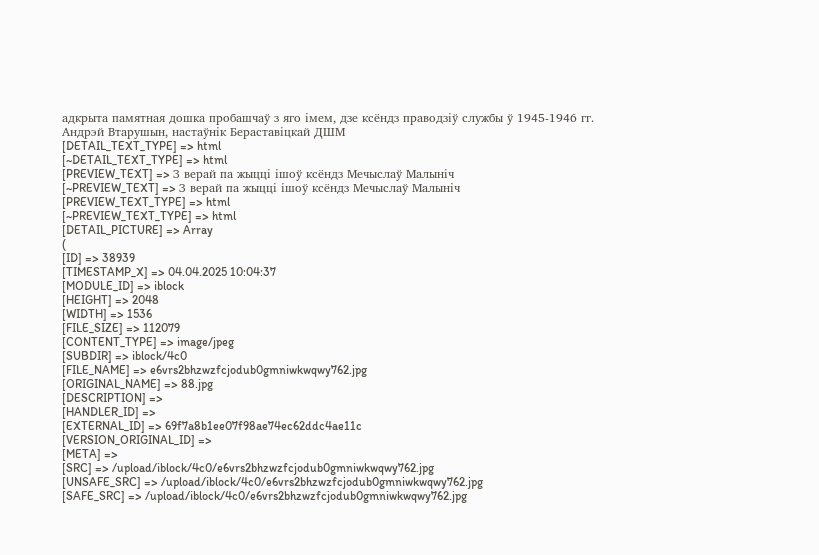адкрыта памятная дошка пробашчаў з яго імем, дзе ксёндз праводзіў службы ў 1945-1946 гг.
Андрэй Втарушын, настаўнік Бераставіцкай ДШМ
[DETAIL_TEXT_TYPE] => html
[~DETAIL_TEXT_TYPE] => html
[PREVIEW_TEXT] => З верай па жыцці ішоў ксёндз Мечыслаў Малыніч
[~PREVIEW_TEXT] => З верай па жыцці ішоў ксёндз Мечыслаў Малыніч
[PREVIEW_TEXT_TYPE] => html
[~PREVIEW_TEXT_TYPE] => html
[DETAIL_PICTURE] => Array
(
[ID] => 38939
[TIMESTAMP_X] => 04.04.2025 10:04:37
[MODULE_ID] => iblock
[HEIGHT] => 2048
[WIDTH] => 1536
[FILE_SIZE] => 112079
[CONTENT_TYPE] => image/jpeg
[SUBDIR] => iblock/4c0
[FILE_NAME] => e6vrs2bhzwzfcjodub0gmniwkwqwy762.jpg
[ORIGINAL_NAME] => 88.jpg
[DESCRIPTION] =>
[HANDLER_ID] =>
[EXTERNAL_ID] => 69f7a8b1ee07f98ae74ec62ddc4ae11c
[VERSION_ORIGINAL_ID] =>
[META] =>
[SRC] => /upload/iblock/4c0/e6vrs2bhzwzfcjodub0gmniwkwqwy762.jpg
[UNSAFE_SRC] => /upload/iblock/4c0/e6vrs2bhzwzfcjodub0gmniwkwqwy762.jpg
[SAFE_SRC] => /upload/iblock/4c0/e6vrs2bhzwzfcjodub0gmniwkwqwy762.jpg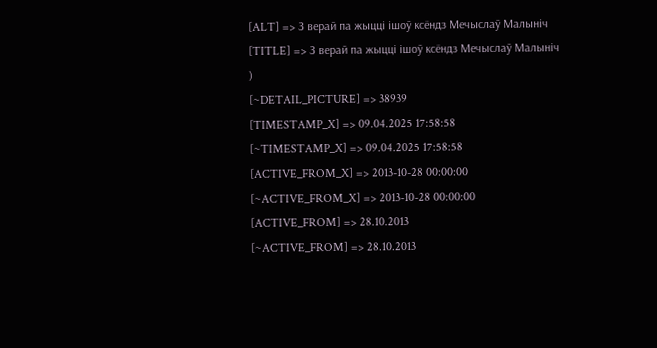[ALT] => З верай па жыцці ішоў ксёндз Мечыслаў Малыніч
[TITLE] => З верай па жыцці ішоў ксёндз Мечыслаў Малыніч
)
[~DETAIL_PICTURE] => 38939
[TIMESTAMP_X] => 09.04.2025 17:58:58
[~TIMESTAMP_X] => 09.04.2025 17:58:58
[ACTIVE_FROM_X] => 2013-10-28 00:00:00
[~ACTIVE_FROM_X] => 2013-10-28 00:00:00
[ACTIVE_FROM] => 28.10.2013
[~ACTIVE_FROM] => 28.10.2013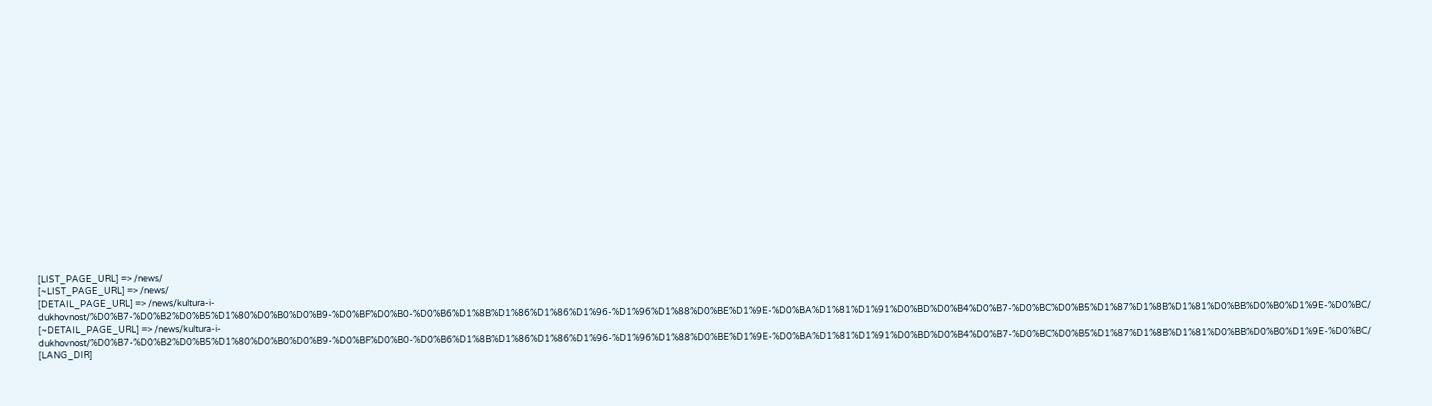[LIST_PAGE_URL] => /news/
[~LIST_PAGE_URL] => /news/
[DETAIL_PAGE_URL] => /news/kultura-i-dukhovnost/%D0%B7-%D0%B2%D0%B5%D1%80%D0%B0%D0%B9-%D0%BF%D0%B0-%D0%B6%D1%8B%D1%86%D1%86%D1%96-%D1%96%D1%88%D0%BE%D1%9E-%D0%BA%D1%81%D1%91%D0%BD%D0%B4%D0%B7-%D0%BC%D0%B5%D1%87%D1%8B%D1%81%D0%BB%D0%B0%D1%9E-%D0%BC/
[~DETAIL_PAGE_URL] => /news/kultura-i-dukhovnost/%D0%B7-%D0%B2%D0%B5%D1%80%D0%B0%D0%B9-%D0%BF%D0%B0-%D0%B6%D1%8B%D1%86%D1%86%D1%96-%D1%96%D1%88%D0%BE%D1%9E-%D0%BA%D1%81%D1%91%D0%BD%D0%B4%D0%B7-%D0%BC%D0%B5%D1%87%D1%8B%D1%81%D0%BB%D0%B0%D1%9E-%D0%BC/
[LANG_DIR]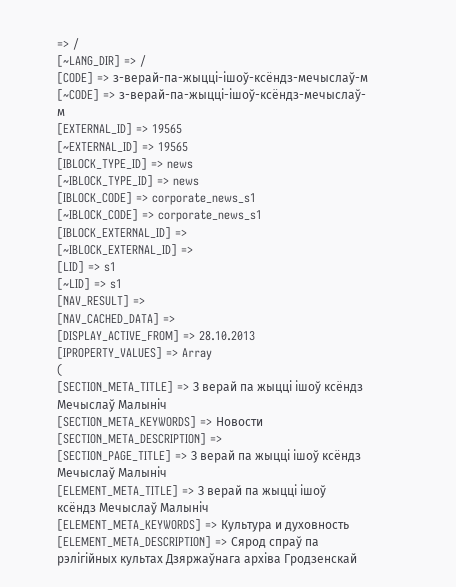=> /
[~LANG_DIR] => /
[CODE] => з-верай-па-жыцці-ішоў-ксёндз-мечыслаў-м
[~CODE] => з-верай-па-жыцці-ішоў-ксёндз-мечыслаў-м
[EXTERNAL_ID] => 19565
[~EXTERNAL_ID] => 19565
[IBLOCK_TYPE_ID] => news
[~IBLOCK_TYPE_ID] => news
[IBLOCK_CODE] => corporate_news_s1
[~IBLOCK_CODE] => corporate_news_s1
[IBLOCK_EXTERNAL_ID] =>
[~IBLOCK_EXTERNAL_ID] =>
[LID] => s1
[~LID] => s1
[NAV_RESULT] =>
[NAV_CACHED_DATA] =>
[DISPLAY_ACTIVE_FROM] => 28.10.2013
[IPROPERTY_VALUES] => Array
(
[SECTION_META_TITLE] => З верай па жыцці ішоў ксёндз Мечыслаў Малыніч
[SECTION_META_KEYWORDS] => Новости
[SECTION_META_DESCRIPTION] =>
[SECTION_PAGE_TITLE] => З верай па жыцці ішоў ксёндз Мечыслаў Малыніч
[ELEMENT_META_TITLE] => З верай па жыцці ішоў ксёндз Мечыслаў Малыніч
[ELEMENT_META_KEYWORDS] => Культура и духовность
[ELEMENT_META_DESCRIPTION] => Сярод спраў па рэлігійных культах Дзяржаўнага архіва Гродзенскай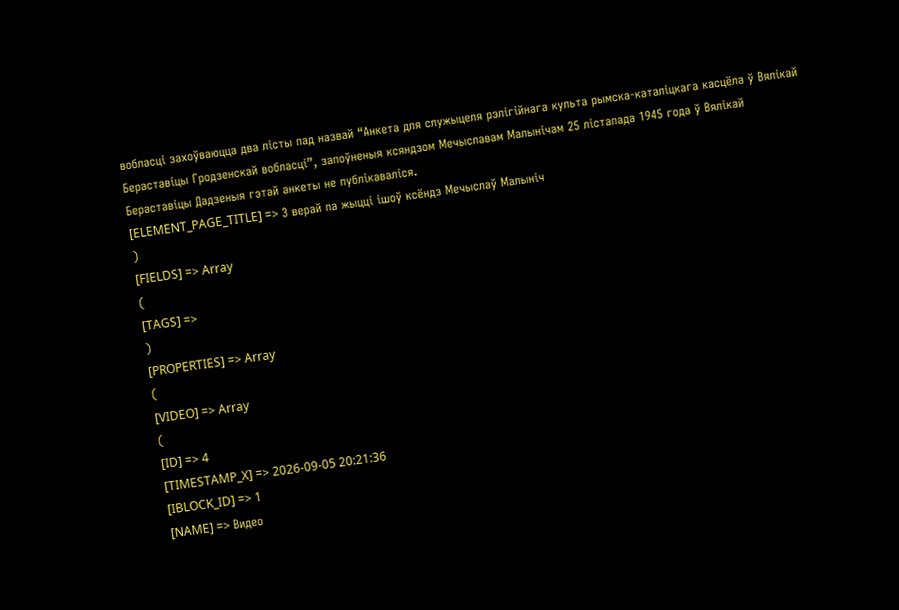вобласці захоўваюцца два лісты пад назвай “Анкета для служыцеля рэлігійнага культа рымска-каталіцкага касцёла ў Вялікай Бераставіцы Гродзенскай вобласці”, запоўненыя ксяндзом Мечыславам Малынічам 25 лістапада 1945 года ў Вялікай Бераставіцы Дадзеныя гэтай анкеты не публікаваліся.
[ELEMENT_PAGE_TITLE] => З верай па жыцці ішоў ксёндз Мечыслаў Малыніч
)
[FIELDS] => Array
(
[TAGS] =>
)
[PROPERTIES] => Array
(
[VIDEO] => Array
(
[ID] => 4
[TIMESTAMP_X] => 2026-09-05 20:21:36
[IBLOCK_ID] => 1
[NAME] => Видео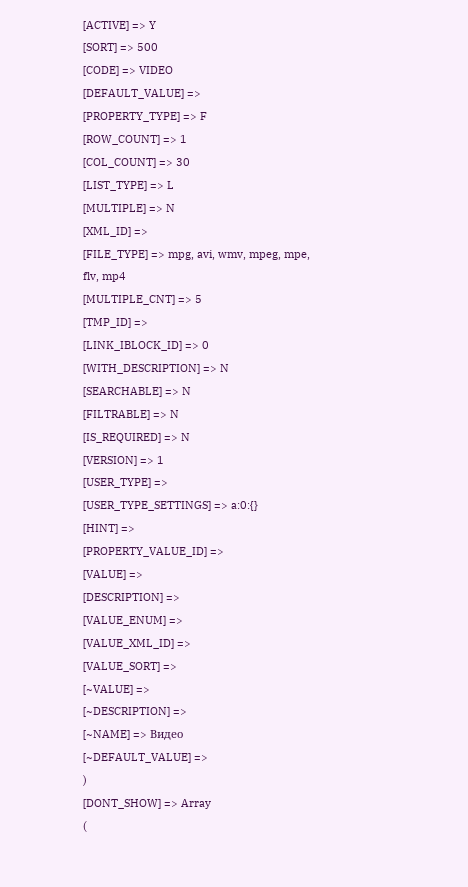[ACTIVE] => Y
[SORT] => 500
[CODE] => VIDEO
[DEFAULT_VALUE] =>
[PROPERTY_TYPE] => F
[ROW_COUNT] => 1
[COL_COUNT] => 30
[LIST_TYPE] => L
[MULTIPLE] => N
[XML_ID] =>
[FILE_TYPE] => mpg, avi, wmv, mpeg, mpe, flv, mp4
[MULTIPLE_CNT] => 5
[TMP_ID] =>
[LINK_IBLOCK_ID] => 0
[WITH_DESCRIPTION] => N
[SEARCHABLE] => N
[FILTRABLE] => N
[IS_REQUIRED] => N
[VERSION] => 1
[USER_TYPE] =>
[USER_TYPE_SETTINGS] => a:0:{}
[HINT] =>
[PROPERTY_VALUE_ID] =>
[VALUE] =>
[DESCRIPTION] =>
[VALUE_ENUM] =>
[VALUE_XML_ID] =>
[VALUE_SORT] =>
[~VALUE] =>
[~DESCRIPTION] =>
[~NAME] => Видео
[~DEFAULT_VALUE] =>
)
[DONT_SHOW] => Array
(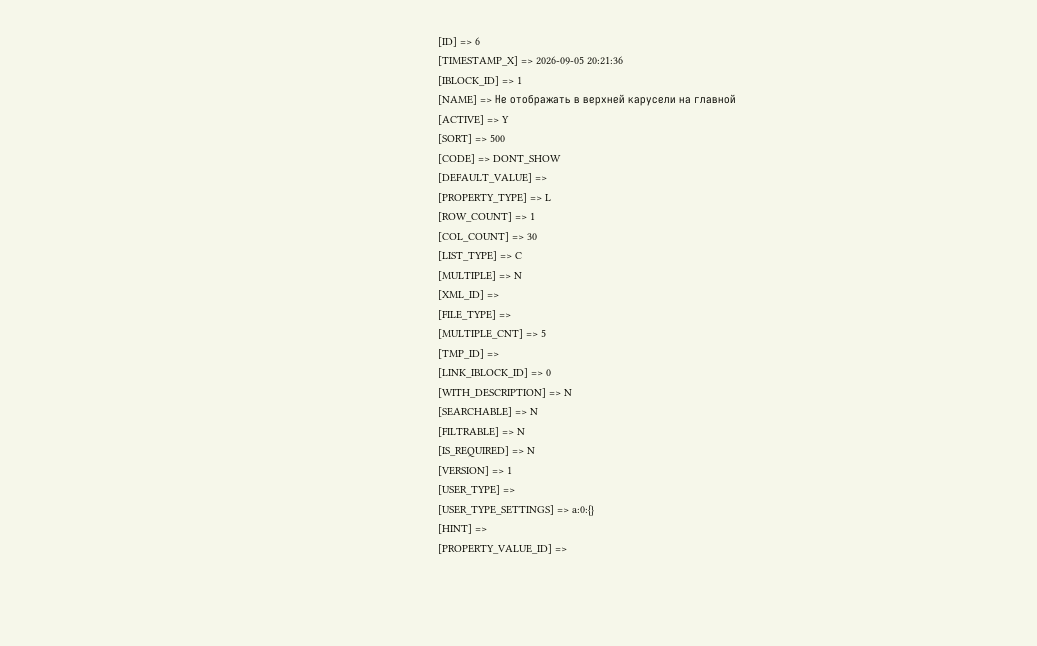[ID] => 6
[TIMESTAMP_X] => 2026-09-05 20:21:36
[IBLOCK_ID] => 1
[NAME] => Не отображать в верхней карусели на главной
[ACTIVE] => Y
[SORT] => 500
[CODE] => DONT_SHOW
[DEFAULT_VALUE] =>
[PROPERTY_TYPE] => L
[ROW_COUNT] => 1
[COL_COUNT] => 30
[LIST_TYPE] => C
[MULTIPLE] => N
[XML_ID] =>
[FILE_TYPE] =>
[MULTIPLE_CNT] => 5
[TMP_ID] =>
[LINK_IBLOCK_ID] => 0
[WITH_DESCRIPTION] => N
[SEARCHABLE] => N
[FILTRABLE] => N
[IS_REQUIRED] => N
[VERSION] => 1
[USER_TYPE] =>
[USER_TYPE_SETTINGS] => a:0:{}
[HINT] =>
[PROPERTY_VALUE_ID] =>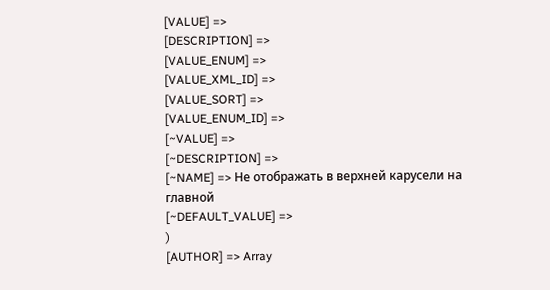[VALUE] =>
[DESCRIPTION] =>
[VALUE_ENUM] =>
[VALUE_XML_ID] =>
[VALUE_SORT] =>
[VALUE_ENUM_ID] =>
[~VALUE] =>
[~DESCRIPTION] =>
[~NAME] => Не отображать в верхней карусели на главной
[~DEFAULT_VALUE] =>
)
[AUTHOR] => Array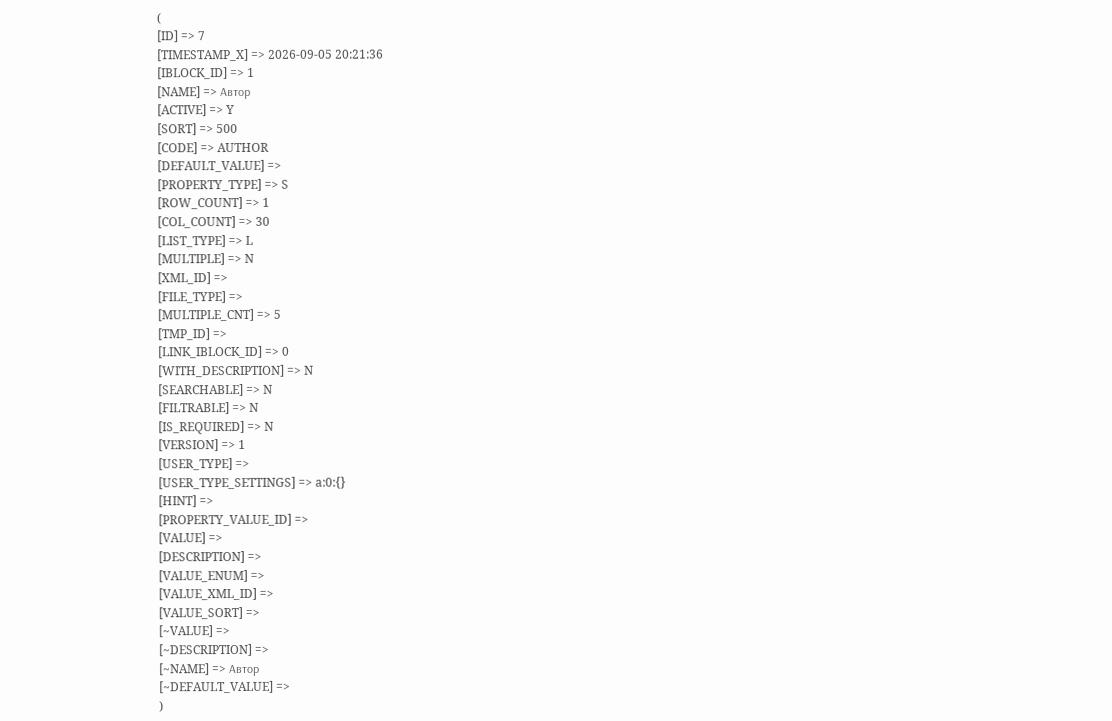(
[ID] => 7
[TIMESTAMP_X] => 2026-09-05 20:21:36
[IBLOCK_ID] => 1
[NAME] => Автор
[ACTIVE] => Y
[SORT] => 500
[CODE] => AUTHOR
[DEFAULT_VALUE] =>
[PROPERTY_TYPE] => S
[ROW_COUNT] => 1
[COL_COUNT] => 30
[LIST_TYPE] => L
[MULTIPLE] => N
[XML_ID] =>
[FILE_TYPE] =>
[MULTIPLE_CNT] => 5
[TMP_ID] =>
[LINK_IBLOCK_ID] => 0
[WITH_DESCRIPTION] => N
[SEARCHABLE] => N
[FILTRABLE] => N
[IS_REQUIRED] => N
[VERSION] => 1
[USER_TYPE] =>
[USER_TYPE_SETTINGS] => a:0:{}
[HINT] =>
[PROPERTY_VALUE_ID] =>
[VALUE] =>
[DESCRIPTION] =>
[VALUE_ENUM] =>
[VALUE_XML_ID] =>
[VALUE_SORT] =>
[~VALUE] =>
[~DESCRIPTION] =>
[~NAME] => Автор
[~DEFAULT_VALUE] =>
)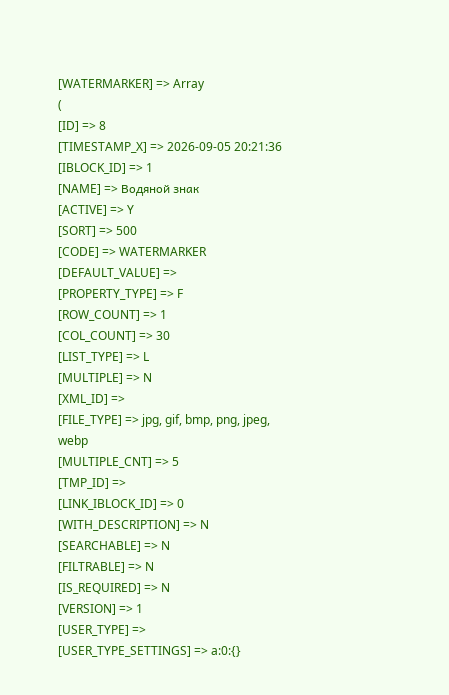[WATERMARKER] => Array
(
[ID] => 8
[TIMESTAMP_X] => 2026-09-05 20:21:36
[IBLOCK_ID] => 1
[NAME] => Водяной знак
[ACTIVE] => Y
[SORT] => 500
[CODE] => WATERMARKER
[DEFAULT_VALUE] =>
[PROPERTY_TYPE] => F
[ROW_COUNT] => 1
[COL_COUNT] => 30
[LIST_TYPE] => L
[MULTIPLE] => N
[XML_ID] =>
[FILE_TYPE] => jpg, gif, bmp, png, jpeg, webp
[MULTIPLE_CNT] => 5
[TMP_ID] =>
[LINK_IBLOCK_ID] => 0
[WITH_DESCRIPTION] => N
[SEARCHABLE] => N
[FILTRABLE] => N
[IS_REQUIRED] => N
[VERSION] => 1
[USER_TYPE] =>
[USER_TYPE_SETTINGS] => a:0:{}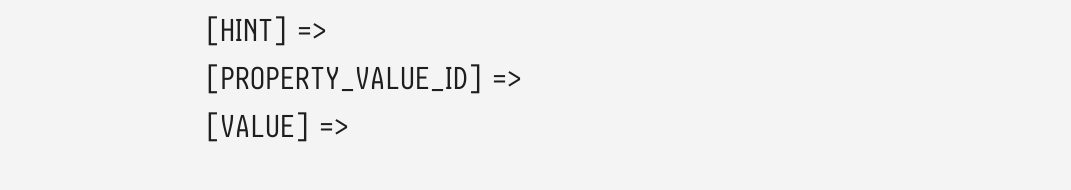[HINT] =>
[PROPERTY_VALUE_ID] =>
[VALUE] =>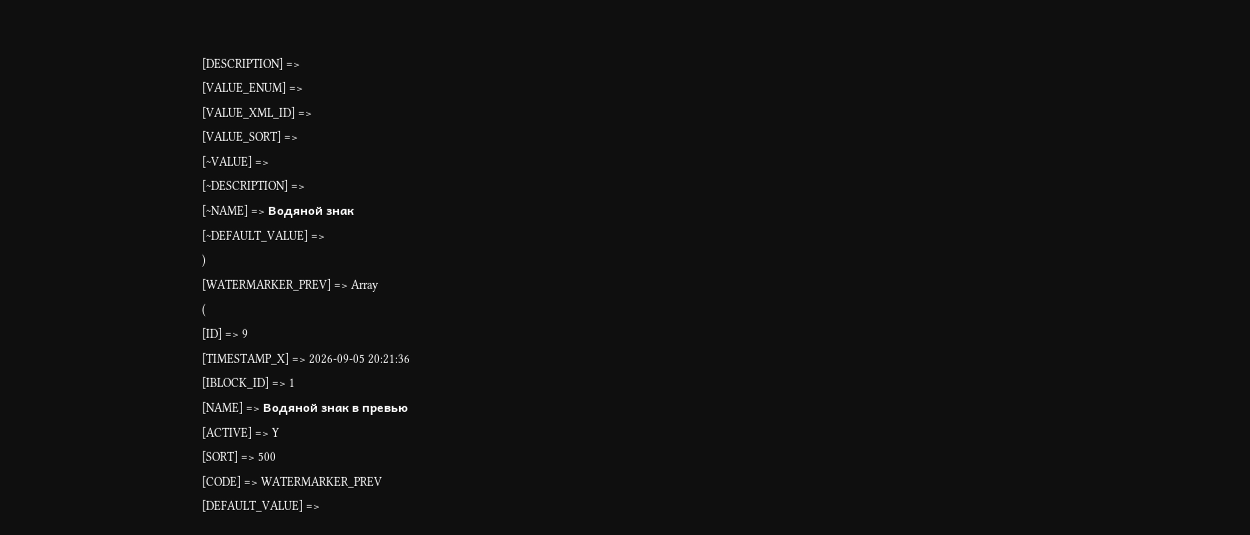[DESCRIPTION] =>
[VALUE_ENUM] =>
[VALUE_XML_ID] =>
[VALUE_SORT] =>
[~VALUE] =>
[~DESCRIPTION] =>
[~NAME] => Водяной знак
[~DEFAULT_VALUE] =>
)
[WATERMARKER_PREV] => Array
(
[ID] => 9
[TIMESTAMP_X] => 2026-09-05 20:21:36
[IBLOCK_ID] => 1
[NAME] => Водяной знак в превью
[ACTIVE] => Y
[SORT] => 500
[CODE] => WATERMARKER_PREV
[DEFAULT_VALUE] =>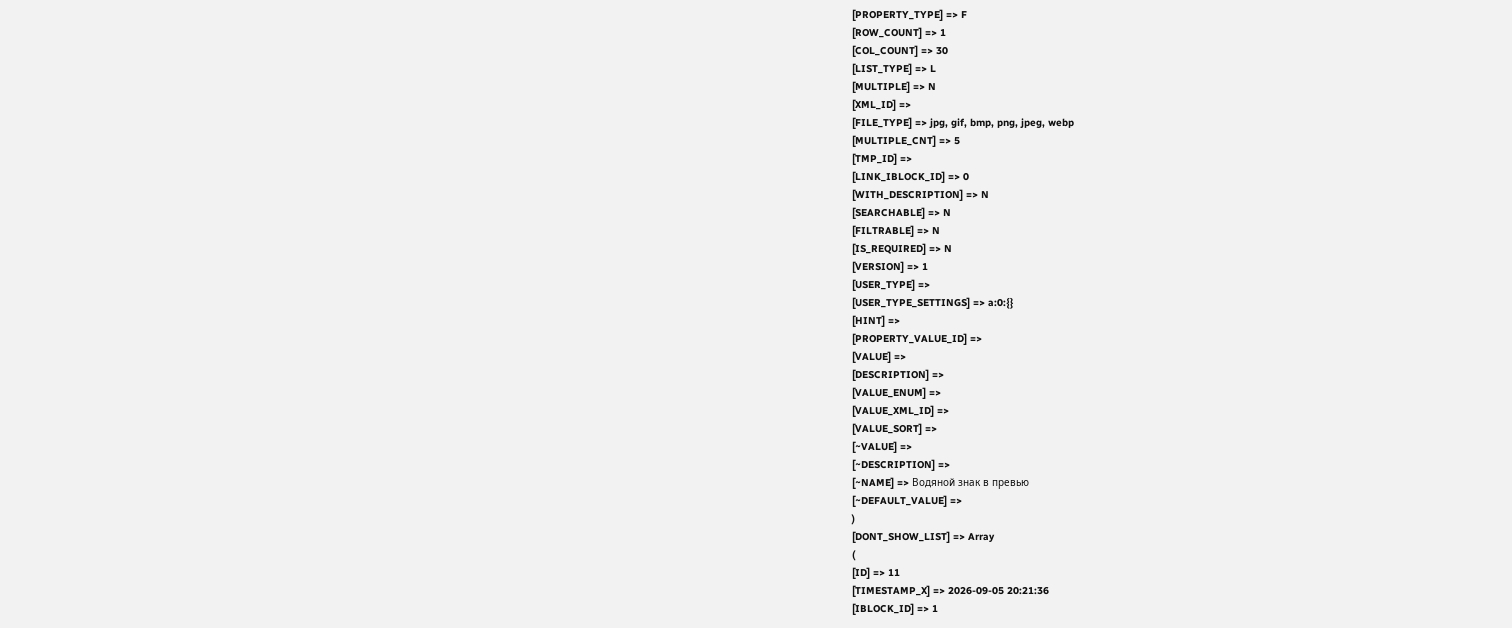[PROPERTY_TYPE] => F
[ROW_COUNT] => 1
[COL_COUNT] => 30
[LIST_TYPE] => L
[MULTIPLE] => N
[XML_ID] =>
[FILE_TYPE] => jpg, gif, bmp, png, jpeg, webp
[MULTIPLE_CNT] => 5
[TMP_ID] =>
[LINK_IBLOCK_ID] => 0
[WITH_DESCRIPTION] => N
[SEARCHABLE] => N
[FILTRABLE] => N
[IS_REQUIRED] => N
[VERSION] => 1
[USER_TYPE] =>
[USER_TYPE_SETTINGS] => a:0:{}
[HINT] =>
[PROPERTY_VALUE_ID] =>
[VALUE] =>
[DESCRIPTION] =>
[VALUE_ENUM] =>
[VALUE_XML_ID] =>
[VALUE_SORT] =>
[~VALUE] =>
[~DESCRIPTION] =>
[~NAME] => Водяной знак в превью
[~DEFAULT_VALUE] =>
)
[DONT_SHOW_LIST] => Array
(
[ID] => 11
[TIMESTAMP_X] => 2026-09-05 20:21:36
[IBLOCK_ID] => 1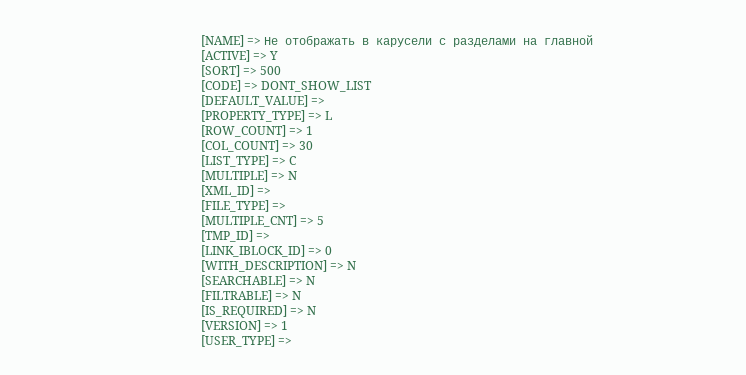[NAME] => Не отображать в карусели с разделами на главной
[ACTIVE] => Y
[SORT] => 500
[CODE] => DONT_SHOW_LIST
[DEFAULT_VALUE] =>
[PROPERTY_TYPE] => L
[ROW_COUNT] => 1
[COL_COUNT] => 30
[LIST_TYPE] => C
[MULTIPLE] => N
[XML_ID] =>
[FILE_TYPE] =>
[MULTIPLE_CNT] => 5
[TMP_ID] =>
[LINK_IBLOCK_ID] => 0
[WITH_DESCRIPTION] => N
[SEARCHABLE] => N
[FILTRABLE] => N
[IS_REQUIRED] => N
[VERSION] => 1
[USER_TYPE] =>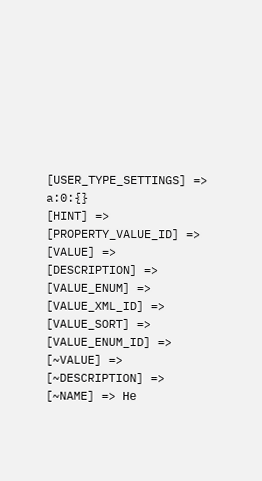[USER_TYPE_SETTINGS] => a:0:{}
[HINT] =>
[PROPERTY_VALUE_ID] =>
[VALUE] =>
[DESCRIPTION] =>
[VALUE_ENUM] =>
[VALUE_XML_ID] =>
[VALUE_SORT] =>
[VALUE_ENUM_ID] =>
[~VALUE] =>
[~DESCRIPTION] =>
[~NAME] => Не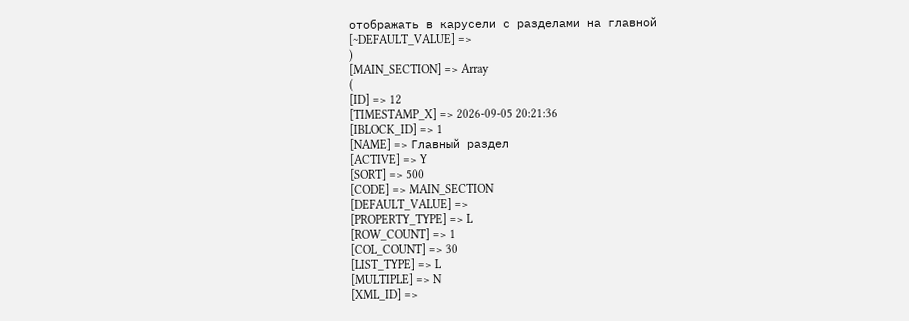отображать в карусели с разделами на главной
[~DEFAULT_VALUE] =>
)
[MAIN_SECTION] => Array
(
[ID] => 12
[TIMESTAMP_X] => 2026-09-05 20:21:36
[IBLOCK_ID] => 1
[NAME] => Главный раздел
[ACTIVE] => Y
[SORT] => 500
[CODE] => MAIN_SECTION
[DEFAULT_VALUE] =>
[PROPERTY_TYPE] => L
[ROW_COUNT] => 1
[COL_COUNT] => 30
[LIST_TYPE] => L
[MULTIPLE] => N
[XML_ID] =>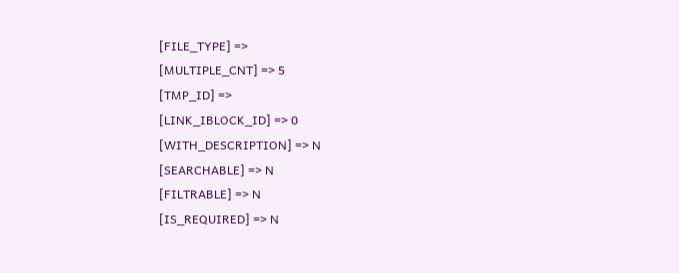[FILE_TYPE] =>
[MULTIPLE_CNT] => 5
[TMP_ID] =>
[LINK_IBLOCK_ID] => 0
[WITH_DESCRIPTION] => N
[SEARCHABLE] => N
[FILTRABLE] => N
[IS_REQUIRED] => N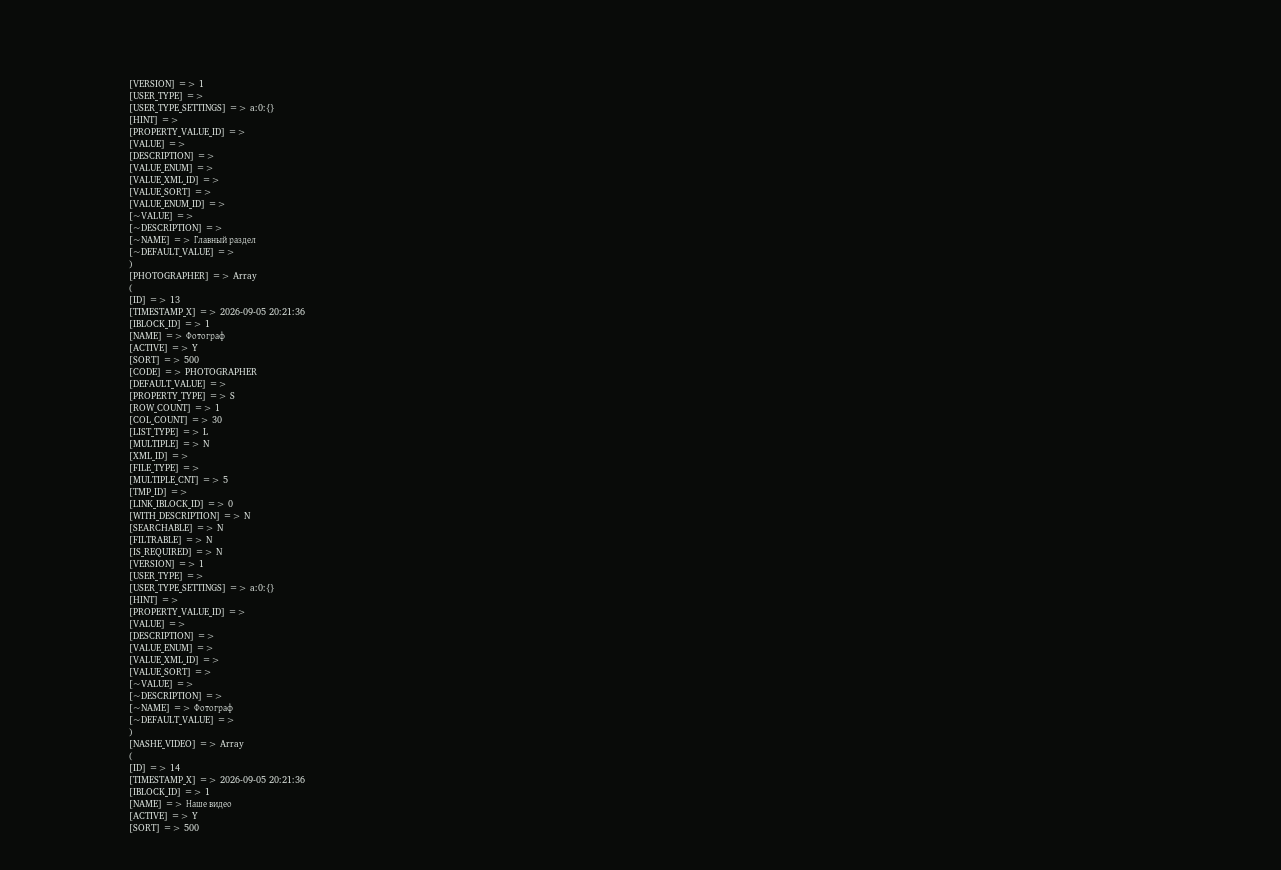[VERSION] => 1
[USER_TYPE] =>
[USER_TYPE_SETTINGS] => a:0:{}
[HINT] =>
[PROPERTY_VALUE_ID] =>
[VALUE] =>
[DESCRIPTION] =>
[VALUE_ENUM] =>
[VALUE_XML_ID] =>
[VALUE_SORT] =>
[VALUE_ENUM_ID] =>
[~VALUE] =>
[~DESCRIPTION] =>
[~NAME] => Главный раздел
[~DEFAULT_VALUE] =>
)
[PHOTOGRAPHER] => Array
(
[ID] => 13
[TIMESTAMP_X] => 2026-09-05 20:21:36
[IBLOCK_ID] => 1
[NAME] => Фотограф
[ACTIVE] => Y
[SORT] => 500
[CODE] => PHOTOGRAPHER
[DEFAULT_VALUE] =>
[PROPERTY_TYPE] => S
[ROW_COUNT] => 1
[COL_COUNT] => 30
[LIST_TYPE] => L
[MULTIPLE] => N
[XML_ID] =>
[FILE_TYPE] =>
[MULTIPLE_CNT] => 5
[TMP_ID] =>
[LINK_IBLOCK_ID] => 0
[WITH_DESCRIPTION] => N
[SEARCHABLE] => N
[FILTRABLE] => N
[IS_REQUIRED] => N
[VERSION] => 1
[USER_TYPE] =>
[USER_TYPE_SETTINGS] => a:0:{}
[HINT] =>
[PROPERTY_VALUE_ID] =>
[VALUE] =>
[DESCRIPTION] =>
[VALUE_ENUM] =>
[VALUE_XML_ID] =>
[VALUE_SORT] =>
[~VALUE] =>
[~DESCRIPTION] =>
[~NAME] => Фотограф
[~DEFAULT_VALUE] =>
)
[NASHE_VIDEO] => Array
(
[ID] => 14
[TIMESTAMP_X] => 2026-09-05 20:21:36
[IBLOCK_ID] => 1
[NAME] => Наше видео
[ACTIVE] => Y
[SORT] => 500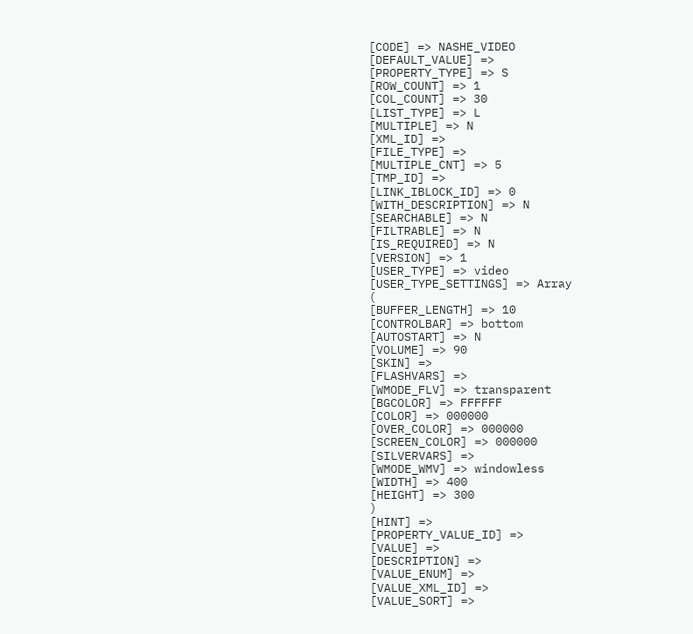[CODE] => NASHE_VIDEO
[DEFAULT_VALUE] =>
[PROPERTY_TYPE] => S
[ROW_COUNT] => 1
[COL_COUNT] => 30
[LIST_TYPE] => L
[MULTIPLE] => N
[XML_ID] =>
[FILE_TYPE] =>
[MULTIPLE_CNT] => 5
[TMP_ID] =>
[LINK_IBLOCK_ID] => 0
[WITH_DESCRIPTION] => N
[SEARCHABLE] => N
[FILTRABLE] => N
[IS_REQUIRED] => N
[VERSION] => 1
[USER_TYPE] => video
[USER_TYPE_SETTINGS] => Array
(
[BUFFER_LENGTH] => 10
[CONTROLBAR] => bottom
[AUTOSTART] => N
[VOLUME] => 90
[SKIN] =>
[FLASHVARS] =>
[WMODE_FLV] => transparent
[BGCOLOR] => FFFFFF
[COLOR] => 000000
[OVER_COLOR] => 000000
[SCREEN_COLOR] => 000000
[SILVERVARS] =>
[WMODE_WMV] => windowless
[WIDTH] => 400
[HEIGHT] => 300
)
[HINT] =>
[PROPERTY_VALUE_ID] =>
[VALUE] =>
[DESCRIPTION] =>
[VALUE_ENUM] =>
[VALUE_XML_ID] =>
[VALUE_SORT] =>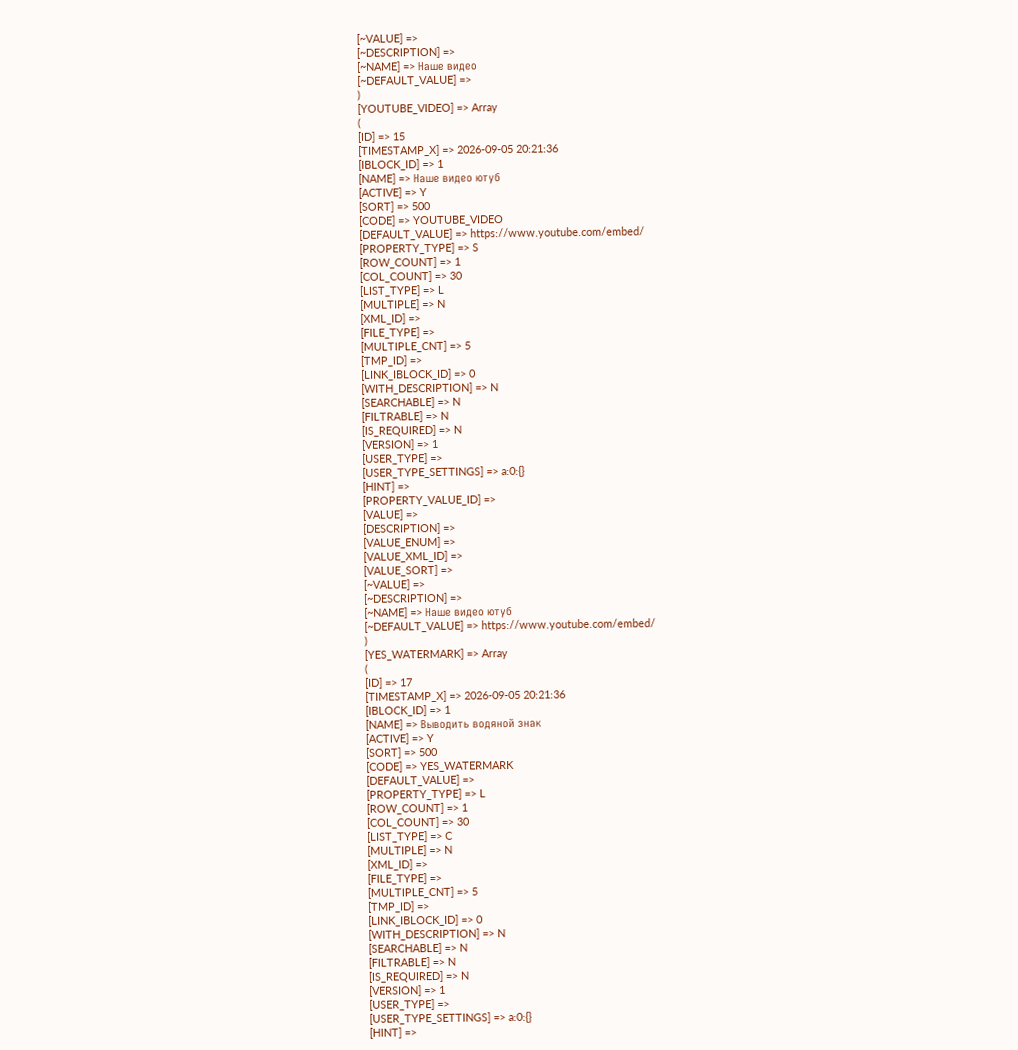[~VALUE] =>
[~DESCRIPTION] =>
[~NAME] => Наше видео
[~DEFAULT_VALUE] =>
)
[YOUTUBE_VIDEO] => Array
(
[ID] => 15
[TIMESTAMP_X] => 2026-09-05 20:21:36
[IBLOCK_ID] => 1
[NAME] => Наше видео ютуб
[ACTIVE] => Y
[SORT] => 500
[CODE] => YOUTUBE_VIDEO
[DEFAULT_VALUE] => https://www.youtube.com/embed/
[PROPERTY_TYPE] => S
[ROW_COUNT] => 1
[COL_COUNT] => 30
[LIST_TYPE] => L
[MULTIPLE] => N
[XML_ID] =>
[FILE_TYPE] =>
[MULTIPLE_CNT] => 5
[TMP_ID] =>
[LINK_IBLOCK_ID] => 0
[WITH_DESCRIPTION] => N
[SEARCHABLE] => N
[FILTRABLE] => N
[IS_REQUIRED] => N
[VERSION] => 1
[USER_TYPE] =>
[USER_TYPE_SETTINGS] => a:0:{}
[HINT] =>
[PROPERTY_VALUE_ID] =>
[VALUE] =>
[DESCRIPTION] =>
[VALUE_ENUM] =>
[VALUE_XML_ID] =>
[VALUE_SORT] =>
[~VALUE] =>
[~DESCRIPTION] =>
[~NAME] => Наше видео ютуб
[~DEFAULT_VALUE] => https://www.youtube.com/embed/
)
[YES_WATERMARK] => Array
(
[ID] => 17
[TIMESTAMP_X] => 2026-09-05 20:21:36
[IBLOCK_ID] => 1
[NAME] => Выводить водяной знак
[ACTIVE] => Y
[SORT] => 500
[CODE] => YES_WATERMARK
[DEFAULT_VALUE] =>
[PROPERTY_TYPE] => L
[ROW_COUNT] => 1
[COL_COUNT] => 30
[LIST_TYPE] => C
[MULTIPLE] => N
[XML_ID] =>
[FILE_TYPE] =>
[MULTIPLE_CNT] => 5
[TMP_ID] =>
[LINK_IBLOCK_ID] => 0
[WITH_DESCRIPTION] => N
[SEARCHABLE] => N
[FILTRABLE] => N
[IS_REQUIRED] => N
[VERSION] => 1
[USER_TYPE] =>
[USER_TYPE_SETTINGS] => a:0:{}
[HINT] =>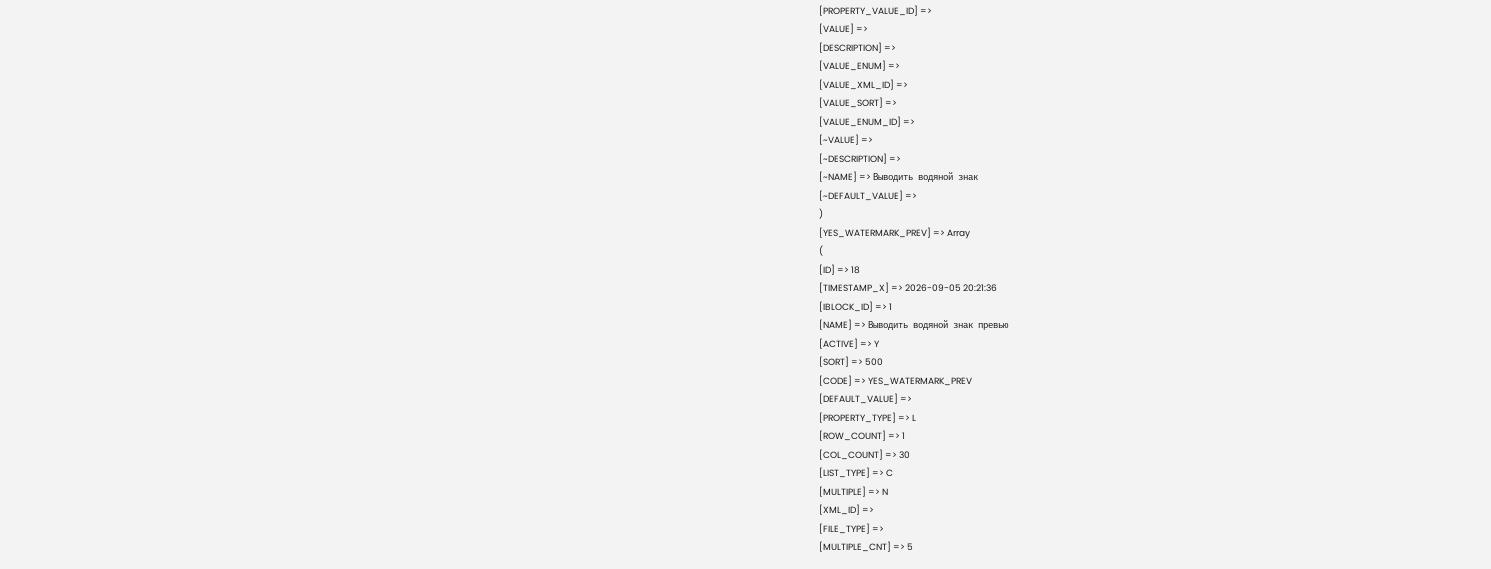[PROPERTY_VALUE_ID] =>
[VALUE] =>
[DESCRIPTION] =>
[VALUE_ENUM] =>
[VALUE_XML_ID] =>
[VALUE_SORT] =>
[VALUE_ENUM_ID] =>
[~VALUE] =>
[~DESCRIPTION] =>
[~NAME] => Выводить водяной знак
[~DEFAULT_VALUE] =>
)
[YES_WATERMARK_PREV] => Array
(
[ID] => 18
[TIMESTAMP_X] => 2026-09-05 20:21:36
[IBLOCK_ID] => 1
[NAME] => Выводить водяной знак превью
[ACTIVE] => Y
[SORT] => 500
[CODE] => YES_WATERMARK_PREV
[DEFAULT_VALUE] =>
[PROPERTY_TYPE] => L
[ROW_COUNT] => 1
[COL_COUNT] => 30
[LIST_TYPE] => C
[MULTIPLE] => N
[XML_ID] =>
[FILE_TYPE] =>
[MULTIPLE_CNT] => 5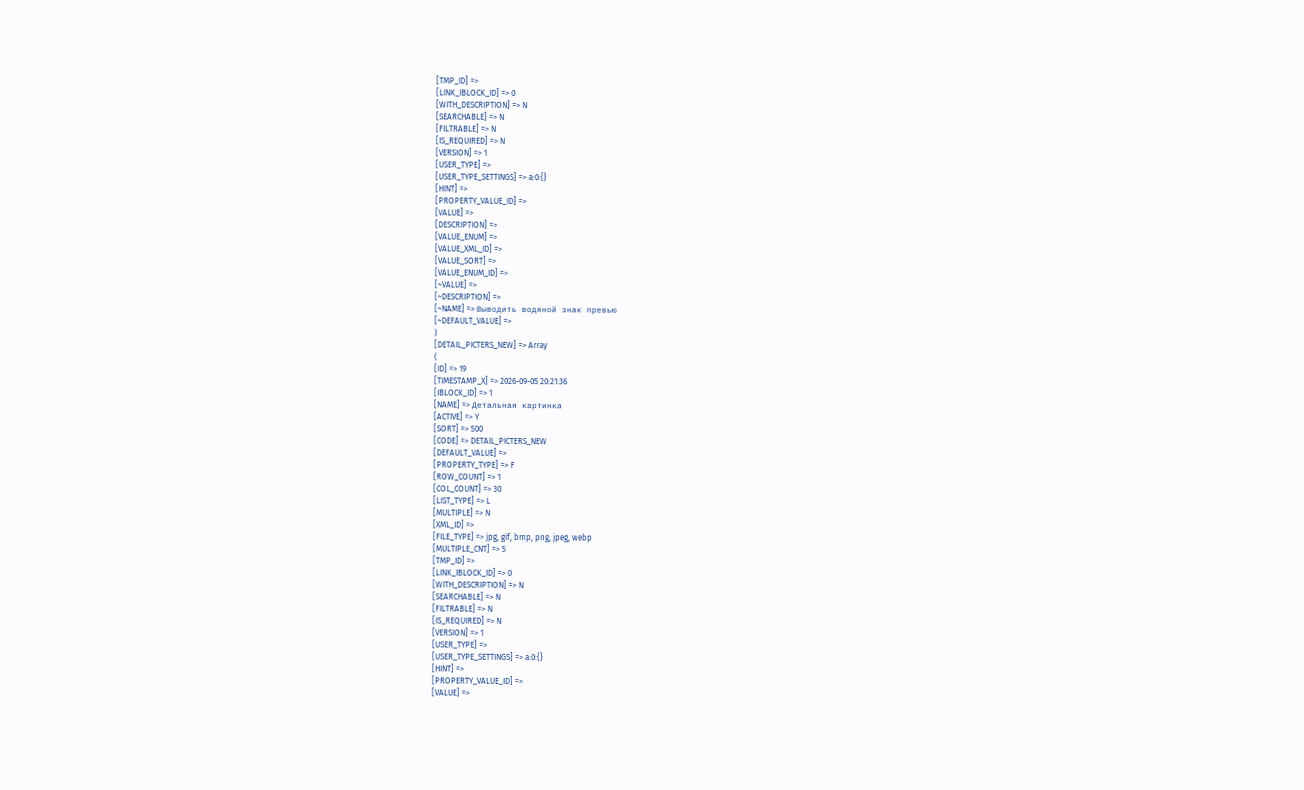[TMP_ID] =>
[LINK_IBLOCK_ID] => 0
[WITH_DESCRIPTION] => N
[SEARCHABLE] => N
[FILTRABLE] => N
[IS_REQUIRED] => N
[VERSION] => 1
[USER_TYPE] =>
[USER_TYPE_SETTINGS] => a:0:{}
[HINT] =>
[PROPERTY_VALUE_ID] =>
[VALUE] =>
[DESCRIPTION] =>
[VALUE_ENUM] =>
[VALUE_XML_ID] =>
[VALUE_SORT] =>
[VALUE_ENUM_ID] =>
[~VALUE] =>
[~DESCRIPTION] =>
[~NAME] => Выводить водяной знак превью
[~DEFAULT_VALUE] =>
)
[DETAIL_PICTERS_NEW] => Array
(
[ID] => 19
[TIMESTAMP_X] => 2026-09-05 20:21:36
[IBLOCK_ID] => 1
[NAME] => Детальная картинка
[ACTIVE] => Y
[SORT] => 500
[CODE] => DETAIL_PICTERS_NEW
[DEFAULT_VALUE] =>
[PROPERTY_TYPE] => F
[ROW_COUNT] => 1
[COL_COUNT] => 30
[LIST_TYPE] => L
[MULTIPLE] => N
[XML_ID] =>
[FILE_TYPE] => jpg, gif, bmp, png, jpeg, webp
[MULTIPLE_CNT] => 5
[TMP_ID] =>
[LINK_IBLOCK_ID] => 0
[WITH_DESCRIPTION] => N
[SEARCHABLE] => N
[FILTRABLE] => N
[IS_REQUIRED] => N
[VERSION] => 1
[USER_TYPE] =>
[USER_TYPE_SETTINGS] => a:0:{}
[HINT] =>
[PROPERTY_VALUE_ID] =>
[VALUE] =>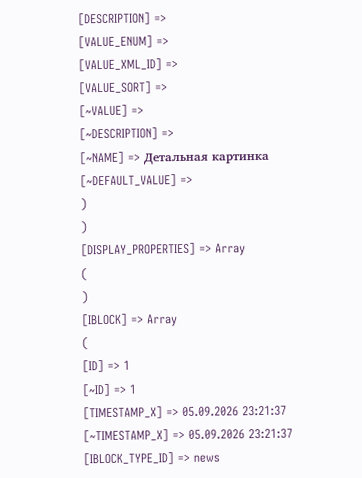[DESCRIPTION] =>
[VALUE_ENUM] =>
[VALUE_XML_ID] =>
[VALUE_SORT] =>
[~VALUE] =>
[~DESCRIPTION] =>
[~NAME] => Детальная картинка
[~DEFAULT_VALUE] =>
)
)
[DISPLAY_PROPERTIES] => Array
(
)
[IBLOCK] => Array
(
[ID] => 1
[~ID] => 1
[TIMESTAMP_X] => 05.09.2026 23:21:37
[~TIMESTAMP_X] => 05.09.2026 23:21:37
[IBLOCK_TYPE_ID] => news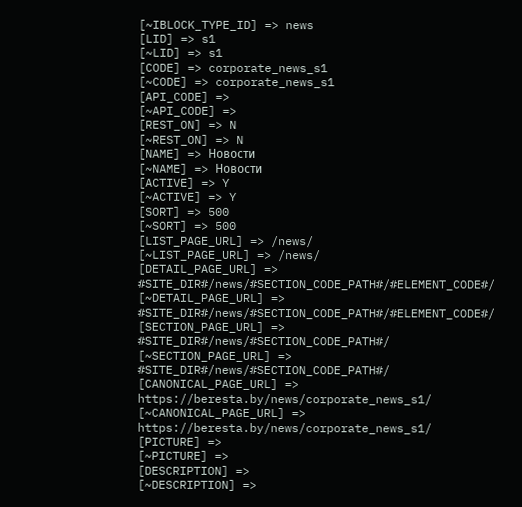[~IBLOCK_TYPE_ID] => news
[LID] => s1
[~LID] => s1
[CODE] => corporate_news_s1
[~CODE] => corporate_news_s1
[API_CODE] =>
[~API_CODE] =>
[REST_ON] => N
[~REST_ON] => N
[NAME] => Новости
[~NAME] => Новости
[ACTIVE] => Y
[~ACTIVE] => Y
[SORT] => 500
[~SORT] => 500
[LIST_PAGE_URL] => /news/
[~LIST_PAGE_URL] => /news/
[DETAIL_PAGE_URL] => #SITE_DIR#/news/#SECTION_CODE_PATH#/#ELEMENT_CODE#/
[~DETAIL_PAGE_URL] => #SITE_DIR#/news/#SECTION_CODE_PATH#/#ELEMENT_CODE#/
[SECTION_PAGE_URL] => #SITE_DIR#/news/#SECTION_CODE_PATH#/
[~SECTION_PAGE_URL] => #SITE_DIR#/news/#SECTION_CODE_PATH#/
[CANONICAL_PAGE_URL] => https://beresta.by/news/corporate_news_s1/
[~CANONICAL_PAGE_URL] => https://beresta.by/news/corporate_news_s1/
[PICTURE] =>
[~PICTURE] =>
[DESCRIPTION] =>
[~DESCRIPTION] =>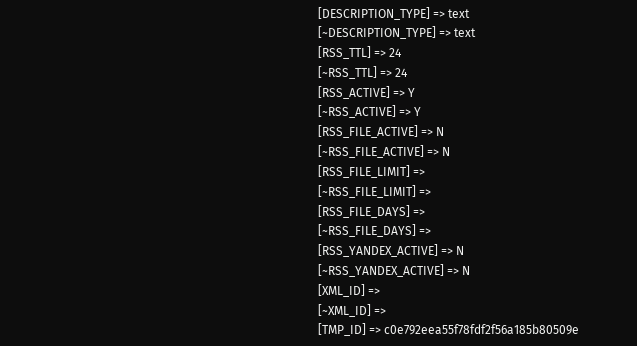[DESCRIPTION_TYPE] => text
[~DESCRIPTION_TYPE] => text
[RSS_TTL] => 24
[~RSS_TTL] => 24
[RSS_ACTIVE] => Y
[~RSS_ACTIVE] => Y
[RSS_FILE_ACTIVE] => N
[~RSS_FILE_ACTIVE] => N
[RSS_FILE_LIMIT] =>
[~RSS_FILE_LIMIT] =>
[RSS_FILE_DAYS] =>
[~RSS_FILE_DAYS] =>
[RSS_YANDEX_ACTIVE] => N
[~RSS_YANDEX_ACTIVE] => N
[XML_ID] =>
[~XML_ID] =>
[TMP_ID] => c0e792eea55f78fdf2f56a185b80509e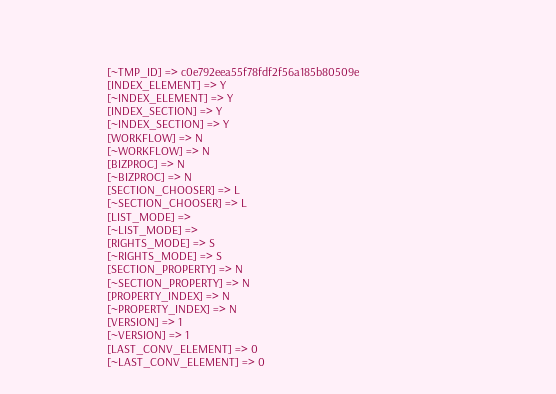[~TMP_ID] => c0e792eea55f78fdf2f56a185b80509e
[INDEX_ELEMENT] => Y
[~INDEX_ELEMENT] => Y
[INDEX_SECTION] => Y
[~INDEX_SECTION] => Y
[WORKFLOW] => N
[~WORKFLOW] => N
[BIZPROC] => N
[~BIZPROC] => N
[SECTION_CHOOSER] => L
[~SECTION_CHOOSER] => L
[LIST_MODE] =>
[~LIST_MODE] =>
[RIGHTS_MODE] => S
[~RIGHTS_MODE] => S
[SECTION_PROPERTY] => N
[~SECTION_PROPERTY] => N
[PROPERTY_INDEX] => N
[~PROPERTY_INDEX] => N
[VERSION] => 1
[~VERSION] => 1
[LAST_CONV_ELEMENT] => 0
[~LAST_CONV_ELEMENT] => 0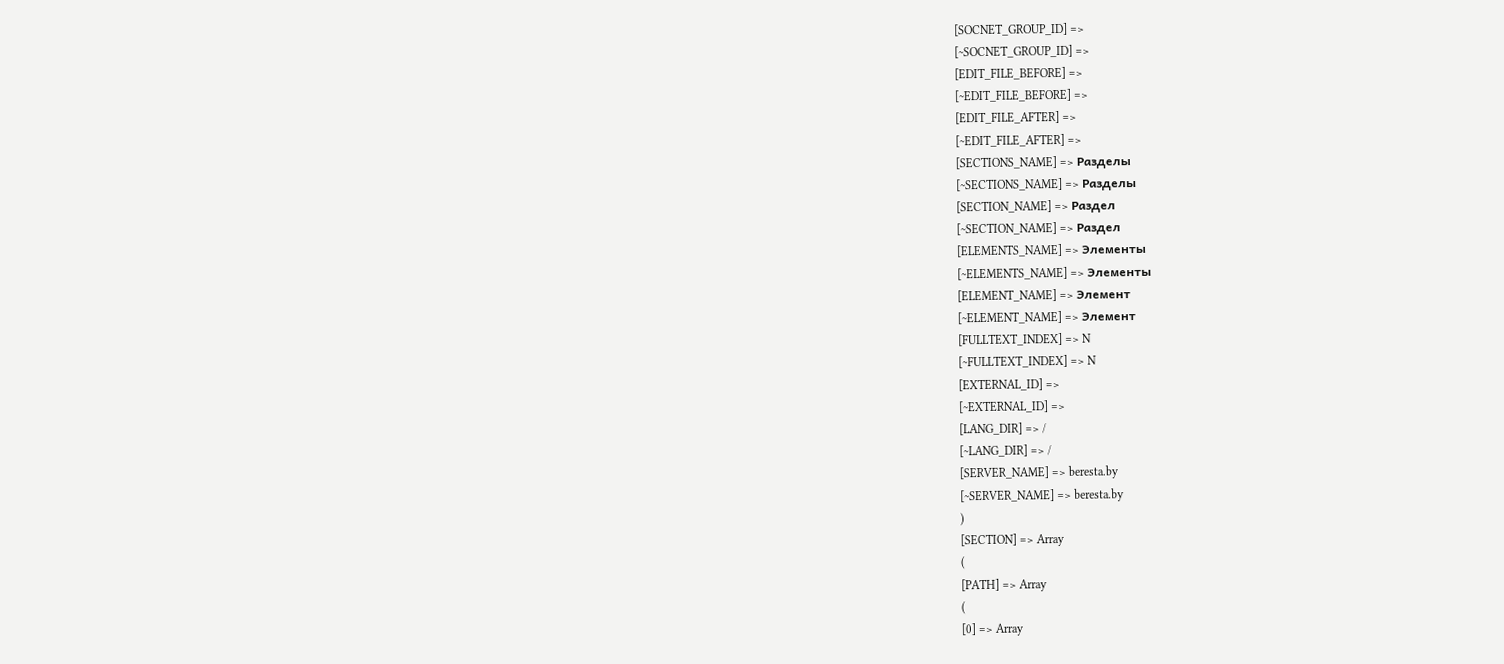[SOCNET_GROUP_ID] =>
[~SOCNET_GROUP_ID] =>
[EDIT_FILE_BEFORE] =>
[~EDIT_FILE_BEFORE] =>
[EDIT_FILE_AFTER] =>
[~EDIT_FILE_AFTER] =>
[SECTIONS_NAME] => Разделы
[~SECTIONS_NAME] => Разделы
[SECTION_NAME] => Раздел
[~SECTION_NAME] => Раздел
[ELEMENTS_NAME] => Элементы
[~ELEMENTS_NAME] => Элементы
[ELEMENT_NAME] => Элемент
[~ELEMENT_NAME] => Элемент
[FULLTEXT_INDEX] => N
[~FULLTEXT_INDEX] => N
[EXTERNAL_ID] =>
[~EXTERNAL_ID] =>
[LANG_DIR] => /
[~LANG_DIR] => /
[SERVER_NAME] => beresta.by
[~SERVER_NAME] => beresta.by
)
[SECTION] => Array
(
[PATH] => Array
(
[0] => Array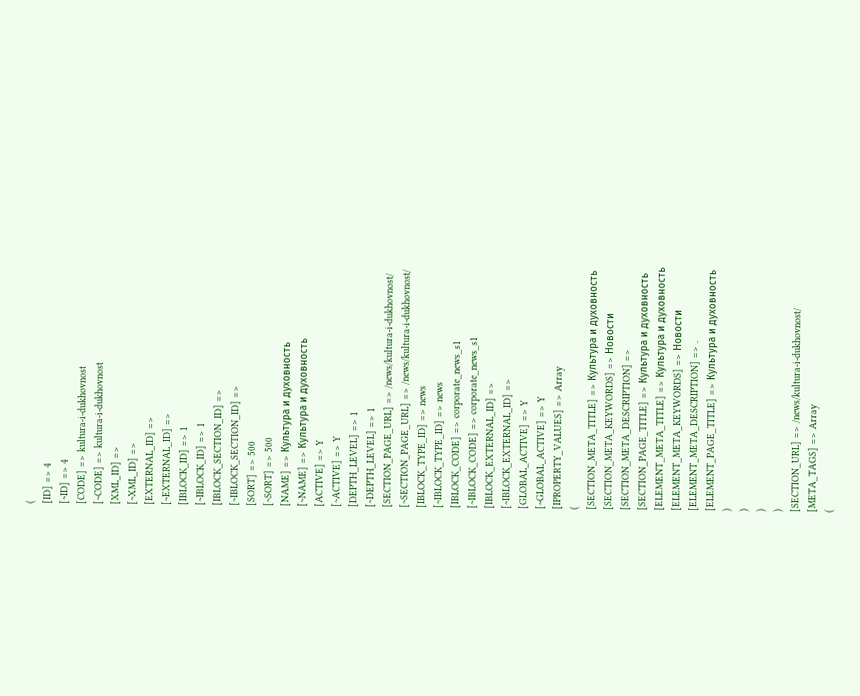(
[ID] => 4
[~ID] => 4
[CODE] => kultura-i-dukhovnost
[~CODE] => kultura-i-dukhovnost
[XML_ID] =>
[~XML_ID] =>
[EXTERNAL_ID] =>
[~EXTERNAL_ID] =>
[IBLOCK_ID] => 1
[~IBLOCK_ID] => 1
[IBLOCK_SECTION_ID] =>
[~IBLOCK_SECTION_ID] =>
[SORT] => 500
[~SORT] => 500
[NAME] => Культура и духовность
[~NAME] => Культура и духовность
[ACTIVE] => Y
[~ACTIVE] => Y
[DEPTH_LEVEL] => 1
[~DEPTH_LEVEL] => 1
[SECTION_PAGE_URL] => /news/kultura-i-dukhovnost/
[~SECTION_PAGE_URL] => /news/kultura-i-dukhovnost/
[IBLOCK_TYPE_ID] => news
[~IBLOCK_TYPE_ID] => news
[IBLOCK_CODE] => corporate_news_s1
[~IBLOCK_CODE] => corporate_news_s1
[IBLOCK_EXTERNAL_ID] =>
[~IBLOCK_EXTERNAL_ID] =>
[GLOBAL_ACTIVE] => Y
[~GLOBAL_ACTIVE] => Y
[IPROPERTY_VALUES] => Array
(
[SECTION_META_TITLE] => Культура и духовность
[SECTION_META_KEYWORDS] => Новости
[SECTION_META_DESCRIPTION] =>
[SECTION_PAGE_TITLE] => Культура и духовность
[ELEMENT_META_TITLE] => Культура и духовность
[ELEMENT_META_KEYWORDS] => Новости
[ELEMENT_META_DESCRIPTION] => .
[ELEMENT_PAGE_TITLE] => Культура и духовность
)
)
)
)
[SECTION_URL] => /news/kultura-i-dukhovnost/
[META_TAGS] => Array
(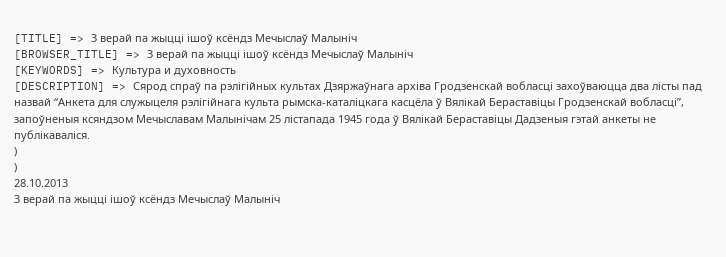[TITLE] => З верай па жыцці ішоў ксёндз Мечыслаў Малыніч
[BROWSER_TITLE] => З верай па жыцці ішоў ксёндз Мечыслаў Малыніч
[KEYWORDS] => Культура и духовность
[DESCRIPTION] => Сярод спраў па рэлігійных культах Дзяржаўнага архіва Гродзенскай вобласці захоўваюцца два лісты пад назвай “Анкета для служыцеля рэлігійнага культа рымска-каталіцкага касцёла ў Вялікай Бераставіцы Гродзенскай вобласці”, запоўненыя ксяндзом Мечыславам Малынічам 25 лістапада 1945 года ў Вялікай Бераставіцы Дадзеныя гэтай анкеты не публікаваліся.
)
)
28.10.2013
З верай па жыцці ішоў ксёндз Мечыслаў Малыніч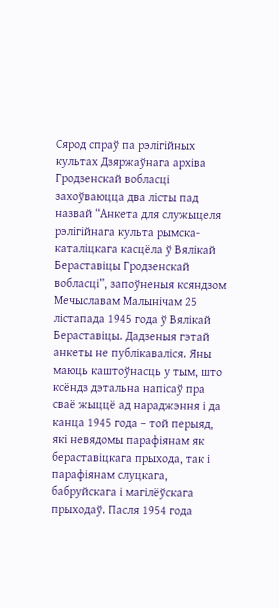Сярод спраў па рэлігійных культах Дзяржаўнага архіва Гродзенскай вобласці захоўваюцца два лісты пад назвай “Анкета для служыцеля рэлігійнага культа рымска-каталіцкага касцёла ў Вялікай Бераставіцы Гродзенскай вобласці”, запоўненыя ксяндзом Мечыславам Малынічам 25 лістапада 1945 года ў Вялікай Бераставіцы. Дадзеныя гэтай анкеты не публікаваліся. Яны маюць каштоўнасць у тым, што ксёндз дэтальна напісаў пра сваё жыццё ад нараджэння і да канца 1945 года – той перыяд, які невядомы парафіянам як бераставіцкага прыхода, так і парафіянам слуцкага, бабруйскага і магілёўскага прыходаў. Пасля 1954 года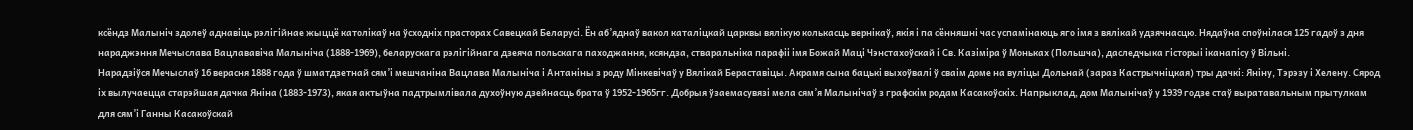ксёндз Малыніч здолеў аднавіць рэлігійнае жыццё католікаў на ўсходніх прасторах Савецкай Беларусі. Ён аб’яднаў вакол каталіцкай царквы вялікую колькасць вернікаў, якія і па сённяшні час успамінаюць яго імя з вялікай удзячнасцю. Нядаўна споўнілася 125 гадоў з дня нараджэння Мечыслава Вацлававіча Малыніча (1888-1969), беларускага рэлігійнага дзеяча польскага паходжання, ксяндза, стваральніка парафіі імя Божай Маці Чэнстахоўскай і Св. Казіміра ў Моньках (Польшча), даследчыка гісторыі іканапісу ў Вільні.
Нарадзіўся Мечыслаў 16 верасня 1888 года ў шматдзетнай сям’і мешчаніна Вацлава Малыніча і Антаніны з роду Мінкевічаў у Вялікай Бераставіцы. Акрамя сына бацькі выхоўвалі ў сваім доме на вуліцы Дольнай (зараз Кастрычніцкая) тры дачкі: Яніну, Тэрэзу і Хелену. Сярод іх вылучаецца старэйшая дачка Яніна (1883-1973), якая актыўна падтрымлівала духоўную дзейнасць брата ў 1952-1965гг. Добрыя ўзаемасувязі мела сям’я Малынічаў з графскім родам Касакоўскіх. Напрыклад, дом Малынічаў у 1939 годзе стаў выратавальным прытулкам для сям’і Ганны Касакоўскай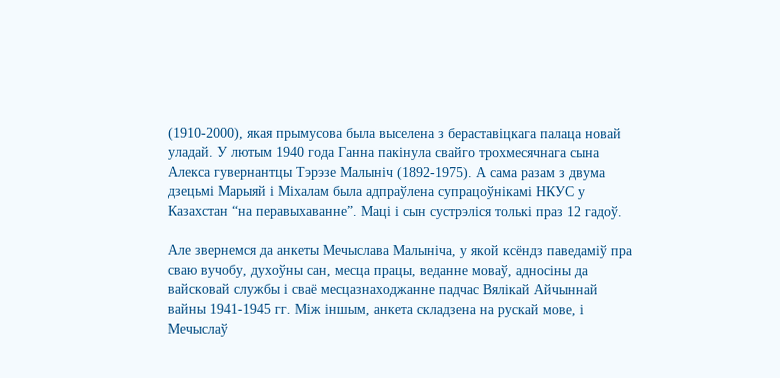(1910-2000), якая прымусова была выселена з бераставіцкага палаца новай уладай. У лютым 1940 года Ганна пакінула свайго трохмесячнага сына Алекса гувернантцы Тэрэзе Малыніч (1892-1975). А сама разам з двума дзецьмі Марыяй і Міхалам была адпраўлена супрацоўнікамі НКУС у Казахстан “на перавыхаванне”. Маці і сын сустрэліся толькі праз 12 гадоў.

Але звернемся да анкеты Мечыслава Малыніча, у якой ксёндз паведаміў пра сваю вучобу, духоўны сан, месца працы, веданне моваў, адносіны да вайсковай службы і сваё месцазнаходжанне падчас Вялікай Айчыннай вайны 1941-1945 гг. Між іншым, анкета складзена на рускай мове, і Мечыслаў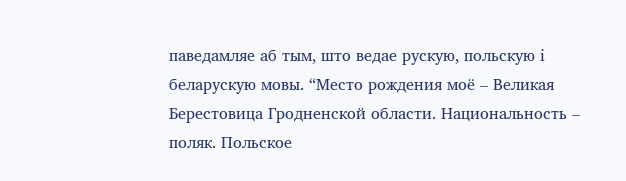паведамляе аб тым, што ведае рускую, польскую і беларускую мовы. “Место рождения моё – Великая Берестовица Гродненской области. Национальность – поляк. Польское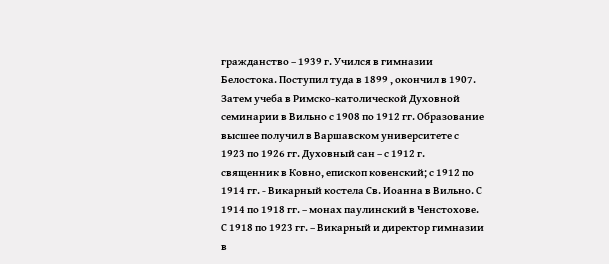гражданство – 1939 г. Учился в гимназии Белостока. Поступил туда в 1899 , окончил в 1907. Затем учеба в Римско-католической Духовной семинарии в Вильно с 1908 по 1912 гг. Образование высшее получил в Варшавском университете с 1923 по 1926 гг. Духовный сан – с 1912 г. священник в Ковно, епископ ковенский; с 1912 по 1914 гг. - Викарный костела Св. Иоанна в Вильно. С 1914 по 1918 гг. – монах паулинский в Ченстохове. С 1918 по 1923 гг. – Викарный и директор гимназии в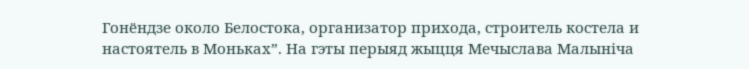Гонёндзе около Белостока, организатор прихода, строитель костела и настоятель в Моньках”. На гэты перыяд жыцця Мечыслава Малыніча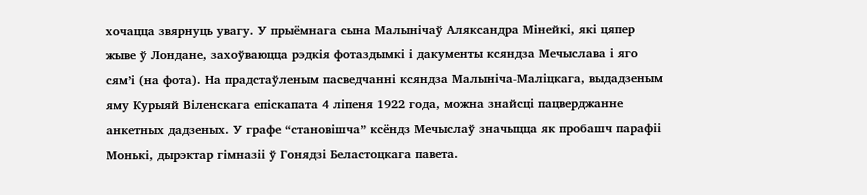хочацца звярнуць увагу. У прыёмнага сына Малынічаў Аляксандра Мінейкі, які цяпер жыве ў Лондане, захоўваюцца рэдкія фотаздымкі і дакументы ксяндза Мечыслава і яго сям’і (на фота). На прадстаўленым пасведчанні ксяндза Малыніча-Маліцкага, выдадзеным яму Курыяй Віленскага епіскапата 4 ліпеня 1922 года, можна знайсці пацверджанне анкетных дадзеных. У графе “становішча” ксёндз Мечыслаў значыцца як пробашч парафіі Монькі, дырэктар гімназіі ў Гонядзі Беластоцкага павета.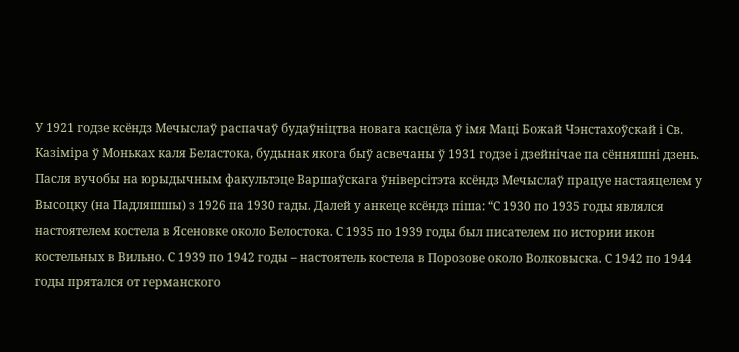У 1921 годзе ксёндз Мечыслаў распачаў будаўніцтва новага касцёла ў імя Маці Божай Чэнстахоўскай і Св. Казіміра ў Моньках каля Беластока, будынак якога быў асвечаны ў 1931 годзе і дзейнічае па сённяшні дзень.
Пасля вучобы на юрыдычным факультэце Варшаўскага ўніверсітэта ксёндз Мечыслаў працуе настаяцелем у Высоцку (на Падляшшы) з 1926 па 1930 гады. Далей у анкеце ксёндз піша: “С 1930 по 1935 годы являлся настоятелем костела в Ясеновке около Белостока. С 1935 по 1939 годы был писателем по истории икон костельных в Вильно. С 1939 по 1942 годы – настоятель костела в Порозове около Волковыска. С 1942 по 1944 годы прятался от германского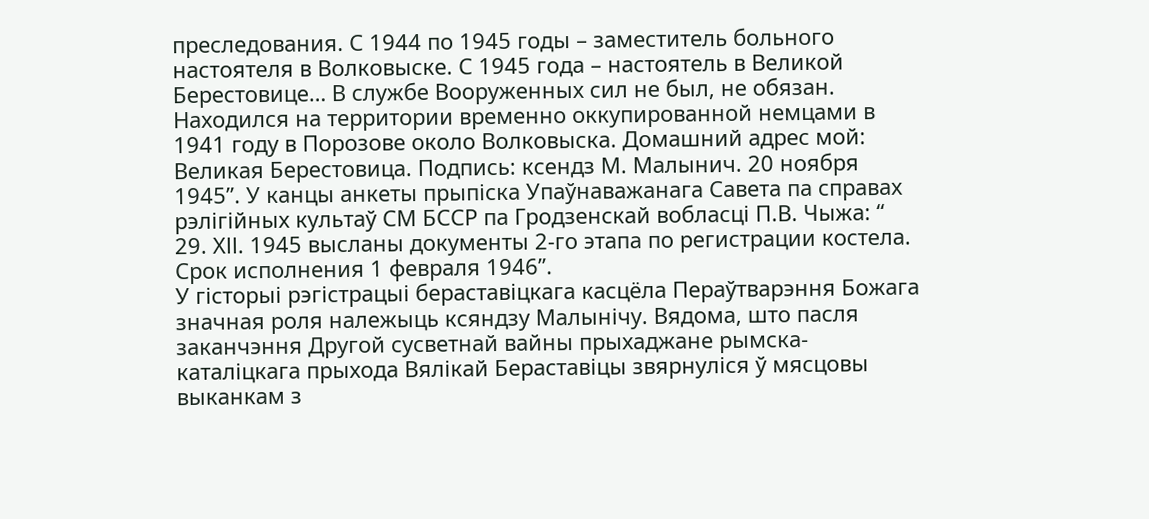преследования. С 1944 по 1945 годы – заместитель больного настоятеля в Волковыске. С 1945 года – настоятель в Великой Берестовице… В службе Вооруженных сил не был, не обязан. Находился на территории временно оккупированной немцами в 1941 году в Порозове около Волковыска. Домашний адрес мой: Великая Берестовица. Подпись: ксендз М. Малынич. 20 ноября 1945”. У канцы анкеты прыпіска Упаўнаважанага Савета па справах рэлігійных культаў СМ БССР па Гродзенскай вобласці П.В. Чыжа: “ 29. ХІІ. 1945 высланы документы 2-го этапа по регистрации костела. Срок исполнения 1 февраля 1946”.
У гісторыі рэгістрацыі бераставіцкага касцёла Пераўтварэння Божага значная роля належыць ксяндзу Малынічу. Вядома, што пасля заканчэння Другой сусветнай вайны прыхаджане рымска-каталіцкага прыхода Вялікай Бераставіцы звярнуліся ў мясцовы выканкам з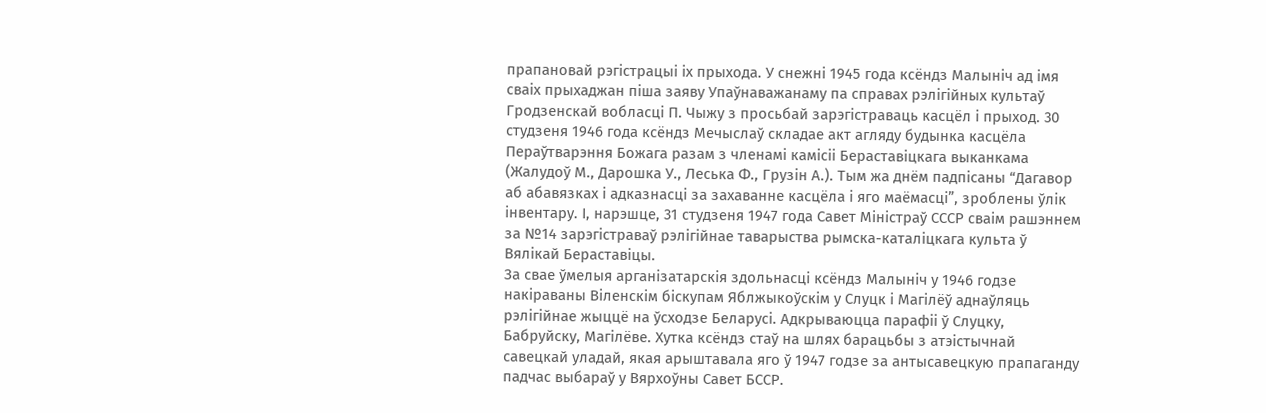прапановай рэгістрацыі іх прыхода. У снежні 1945 года ксёндз Малыніч ад імя сваіх прыхаджан піша заяву Упаўнаважанаму па справах рэлігійных культаў Гродзенскай вобласці П. Чыжу з просьбай зарэгістраваць касцёл і прыход. 30 студзеня 1946 года ксёндз Мечыслаў складае акт агляду будынка касцёла Пераўтварэння Божага разам з членамі камісіі Бераставіцкага выканкама (Жалудоў М., Дарошка У., Леська Ф., Грузін А.). Тым жа днём падпісаны “Дагавор аб абавязках і адказнасці за захаванне касцёла і яго маёмасці”, зроблены ўлік інвентару. І, нарэшце, 31 студзеня 1947 года Савет Міністраў СССР сваім рашэннем за №14 зарэгістраваў рэлігійнае таварыства рымска-каталіцкага культа ў Вялікай Бераставіцы.
За свае ўмелыя арганізатарскія здольнасці ксёндз Малыніч у 1946 годзе накіраваны Віленскім біскупам Яблжыкоўскім у Слуцк і Магілёў аднаўляць рэлігійнае жыццё на ўсходзе Беларусі. Адкрываюцца парафіі ў Слуцку, Бабруйску, Магілёве. Хутка ксёндз стаў на шлях барацьбы з атэістычнай савецкай уладай, якая арыштавала яго ў 1947 годзе за антысавецкую прапаганду падчас выбараў у Вярхоўны Савет БССР.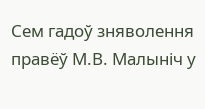Сем гадоў зняволення правёў М.В. Малыніч у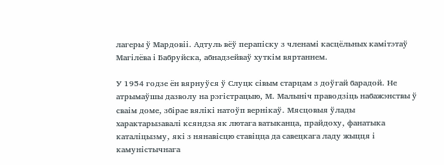лагеры ў Мардовіі. Адтуль вёў перапіску з членамі касцёльных камітэтаў Магілёва і Бабруйска, абнадзейваў хуткім вяртаннем.

У 1954 годзе ён вярнуўся ў Слуцк сівым старцам з доўгай барадой. Не атрымаўшы дазволу на рэгістрацыю, М. Малыніч праводзіць набажэнствы ў сваім доме, збірае вялікі натоўп вернікаў. Мясцовыя ўлады характарызавалі ксяндза як лютага ватыканца, прайдоху, фанатыка каталіцызму, які з нянавісцю ставіцца да савецкага ладу жыцця і камуністычнага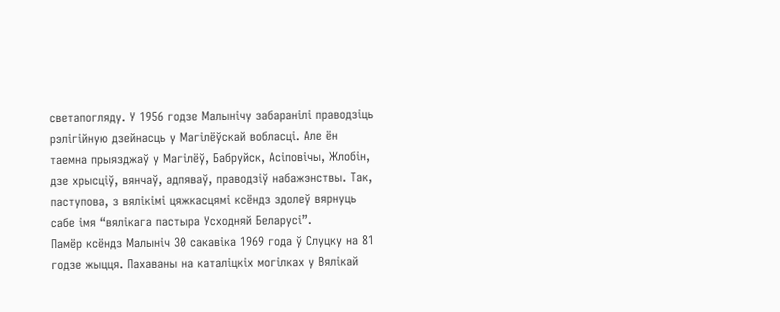светапогляду. У 1956 годзе Малынічу забаранілі праводзіць рэлігійную дзейнасць у Магілёўскай вобласці. Але ён таемна прыязджаў у Магілёў, Бабруйск, Асіповічы, Жлобін, дзе хрысціў, вянчаў, адпяваў, праводзіў набажэнствы. Так, паступова, з вялікімі цяжкасцямі ксёндз здолеў вярнуць сабе імя “вялікага пастыра Усходняй Беларусі”.
Памёр ксёндз Малыніч 30 сакавіка 1969 года ў Слуцку на 81 годзе жыцця. Пахаваны на каталіцкіх могілках у Вялікай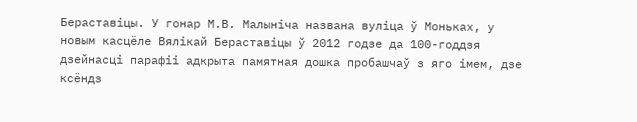Бераставіцы. У гонар М.В. Малыніча названа вуліца ў Моньках, у новым касцёле Вялікай Бераставіцы ў 2012 годзе да 100-годдзя дзейнасці парафіі адкрыта памятная дошка пробашчаў з яго імем, дзе ксёндз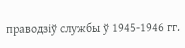праводзіў службы ў 1945-1946 гг.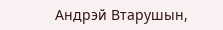Андрэй Втарушын,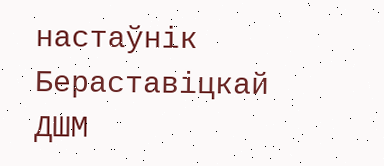настаўнік Бераставіцкай ДШМ